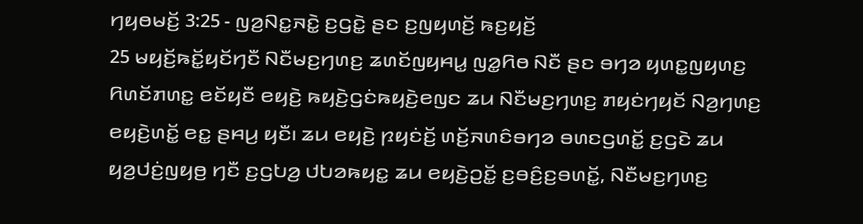ꤚꤟꤥꤗꤢꤩ꤬ 3:25 - ꤜꤤ꤬ꤡꤢ꤭ꤏꤢꤧ꤭ ꤢ꤬ꤞꤢꤧ꤭ ꤔꤢ ꤢ꤬ꤜꤟꤛꤢꤩ꤬ ꤒꤢ꤬ꤟꤢꤩ꤬
25 ꤗꤟꤢꤩ꤬ꤒꤢꤩ꤭ꤟꤢꤩꤚꤢꤪ ꤡꤢꤪꤗꤢ꤬ꤚꤛꤢ꤬ ꤘꤛꤢꤩꤜꤟꤌꤣ꤭ ꤜꤤ꤭ꤖꤥ ꤡꤢꤪ ꤔꤢ ꤋꤚꤤ ꤟꤛꤢ꤭ꤜꤟꤛꤢ꤬ ꤖꤛꤢꤩꤊꤛꤢ꤭ ꤕꤢꤩꤟꤢꤪ ꤕꤟꤢꤧ꤬ ꤒꤟꤢꤧ꤬ꤞꤢꤦꤒꤟꤢꤧ꤬ꤕꤜꤢ ꤘꤣ ꤡꤢꤪꤗꤢ꤬ꤚꤛꤢ꤬ ꤊꤟꤢꤦꤚꤟꤢꤩ ꤡꤤ꤬ꤚꤛꤢ꤬ ꤕꤟꤢꤧ꤬ꤛꤢꤩ꤭ ꤕꤢ꤭ ꤔꤌꤣ꤬ ꤟꤢꤪ꤯ ꤘꤣ ꤕꤟꤢꤧ꤬ ꤐꤟꤢꤦꤢꤩ꤬ ꤛꤢꤩ꤬ꤏꤛꤢꤨꤋꤚꤤ ꤋꤛꤢꤞꤛꤢꤩ꤭ ꤢ꤬ꤞꤢꤧ ꤘꤣ ꤟꤤ꤬ꤓꤢꤦ꤬ꤜꤟꤥ꤬ ꤚꤢꤪ ꤢ꤬ꤞꤝꤤ꤬ ꤓꤝꤤꤒꤟꤢ꤭ ꤘꤣ ꤕꤟꤢꤧ꤬ꤑꤢꤩ꤭ ꤢ꤬ꤋꤢꤨ꤬ꤢ꤬ꤋꤛꤢꤩ꤭, ꤡꤢꤪꤗꤢ꤬ꤚꤛꤢ꤬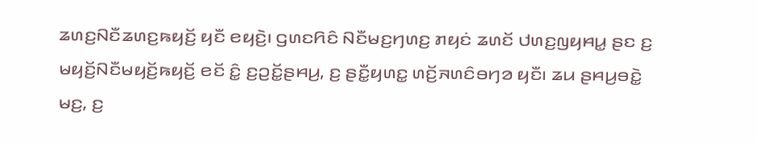ꤘꤛꤢ꤬ꤡꤢꤪꤘꤛꤢ꤬ꤒꤟꤢꤩ꤬ ꤟꤢꤪ ꤕꤟꤢꤧ꤬꤯ ꤞꤛꤢꤖꤢꤨ ꤡꤢꤪꤗꤢ꤬ꤚꤛꤢ꤬ ꤊꤟꤢꤦ ꤘꤛꤢꤩ ꤓꤛꤢ꤬ꤜꤟꤌꤣ꤭ ꤔꤢ ꤢ꤬ ꤗꤟꤢꤩ꤬ꤡꤢꤪꤗꤟꤢꤩ꤬ꤒꤟꤢꤩ꤬ ꤕꤢꤩ ꤢꤨ꤭ ꤢ꤬ꤑꤢꤩ꤭ꤔꤌꤣ꤬, ꤢ꤬ ꤔꤢꤪ꤭ꤟꤛꤢ꤭ ꤛꤢꤩ꤬ꤏꤛꤢꤨꤋꤚꤤ ꤟꤢꤪ꤯ ꤘꤣ ꤔꤌꤣ꤬ꤋꤢꤧ꤭ ꤗꤢ꤬, ꤢ꤬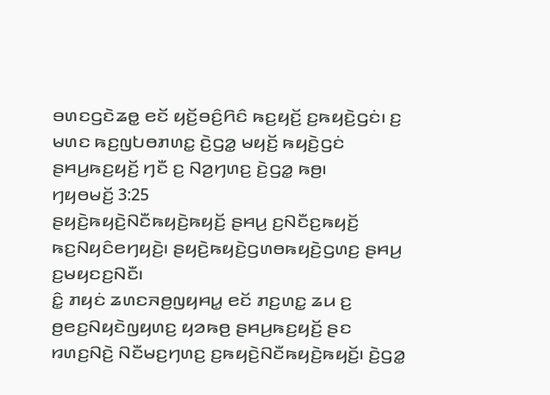ꤋꤛꤢꤞꤢꤧꤘꤥ꤭ ꤕꤢꤩ ꤟꤢꤩ꤬ꤋꤢꤨ꤬ꤖꤢꤨ ꤒꤢ꤬ꤟꤢꤩ꤬ ꤢ꤬ꤒꤟꤢꤧ꤬ꤞꤢꤦ꤯ ꤢ꤬ ꤗꤛꤢ ꤒꤢ꤬ꤜꤝꤥꤊꤛꤢ꤭ ꤢꤧ꤬ꤞꤤ꤭ ꤗꤟꤢꤩ꤬ ꤒꤟꤢꤧ꤬ꤞꤢꤦ ꤔꤌꤣ꤬ꤒꤢ꤬ꤟꤢꤩ꤬ ꤚꤢꤪ ꤢ꤬ ꤡꤤ꤬ꤚꤛꤢ꤬ ꤢꤧ꤬ꤞꤤ꤭ ꤒꤥ꤬꤯
ꤚꤟꤥꤗꤢꤩ꤬ 3:25
ꤔꤟꤢꤧ꤬ꤒꤟꤢꤧ꤬ꤡꤢꤪꤒꤟꤢꤧ꤬ꤒꤟꤢꤩ꤬ ꤔꤌꤣ꤬ ꤢ꤬ꤡꤢꤪꤢ꤬ꤒꤟꤢꤩ꤬ ꤒꤢ꤬ꤡꤟꤢꤨꤕꤚꤟꤢꤧ꤬꤯ ꤔꤟꤢꤧ꤬ꤒꤟꤢꤧ꤬ꤞꤛꤥꤒꤟꤢꤧ꤬ꤞꤛꤢ꤬ ꤔꤌꤣ꤬ ꤢ꤬ꤗꤟꤢꤢ꤬ꤡꤢꤪ꤯
ꤢꤨ꤭ ꤊꤟꤢꤦ ꤘꤛꤢꤏꤥ꤬ꤜꤟꤌꤣ꤭ ꤕꤢꤩ ꤊꤢ꤬ꤛꤢ꤭ ꤘꤣ ꤢ꤬ ꤥ꤬ꤕꤢ꤬ꤡꤟꤢꤧꤜꤟꤛꤢ꤬ ꤟꤤꤒꤥ꤬ ꤔꤌꤣ꤬ꤒꤢ꤬ꤟꤢꤩ꤬ ꤔꤢ ꤙꤛꤢ꤬ꤡꤢꤧ꤬ ꤡꤢꤪꤗꤢ꤬ꤚꤛꤢ꤬ ꤢ꤬ꤒꤟꤢꤧ꤬ꤡꤢꤪꤒꤟꤢꤧ꤬ꤒꤟꤢꤩ꤬꤯ ꤢꤧ꤬ꤞꤤ꤭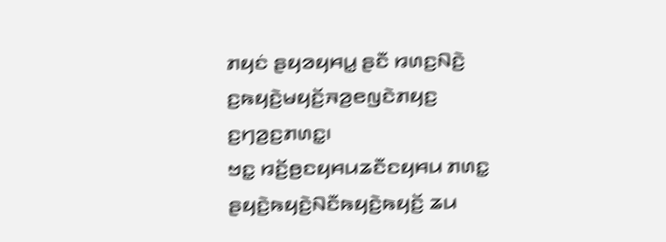ꤊꤟꤢꤦ ꤔꤟꤤꤟꤌꤣ꤭ ꤔꤢꤪ ꤙꤛꤢ꤬ꤡꤢꤧ꤬ ꤢ꤬ꤒꤟꤢꤧ꤬ꤗꤟꤢꤩ꤬ꤏꤤ꤬ꤕꤜꤢꤧꤊꤟꤢ꤬ ꤢ꤬ꤚꤤ꤬ꤢ꤬ꤊꤛꤢ꤭꤯
ꤠꤢ꤭ ꤙꤢꤩ꤬ꤥ꤬ꤢꤟꤌꤣꤘꤢꤪꤢꤟꤌꤣ ꤊꤛꤢ꤭ ꤔꤟꤢꤧ꤬ꤒꤟꤢꤧ꤬ꤡꤢꤪꤒꤟꤢꤧ꤬ꤒꤟꤢꤩ꤬ ꤘꤣ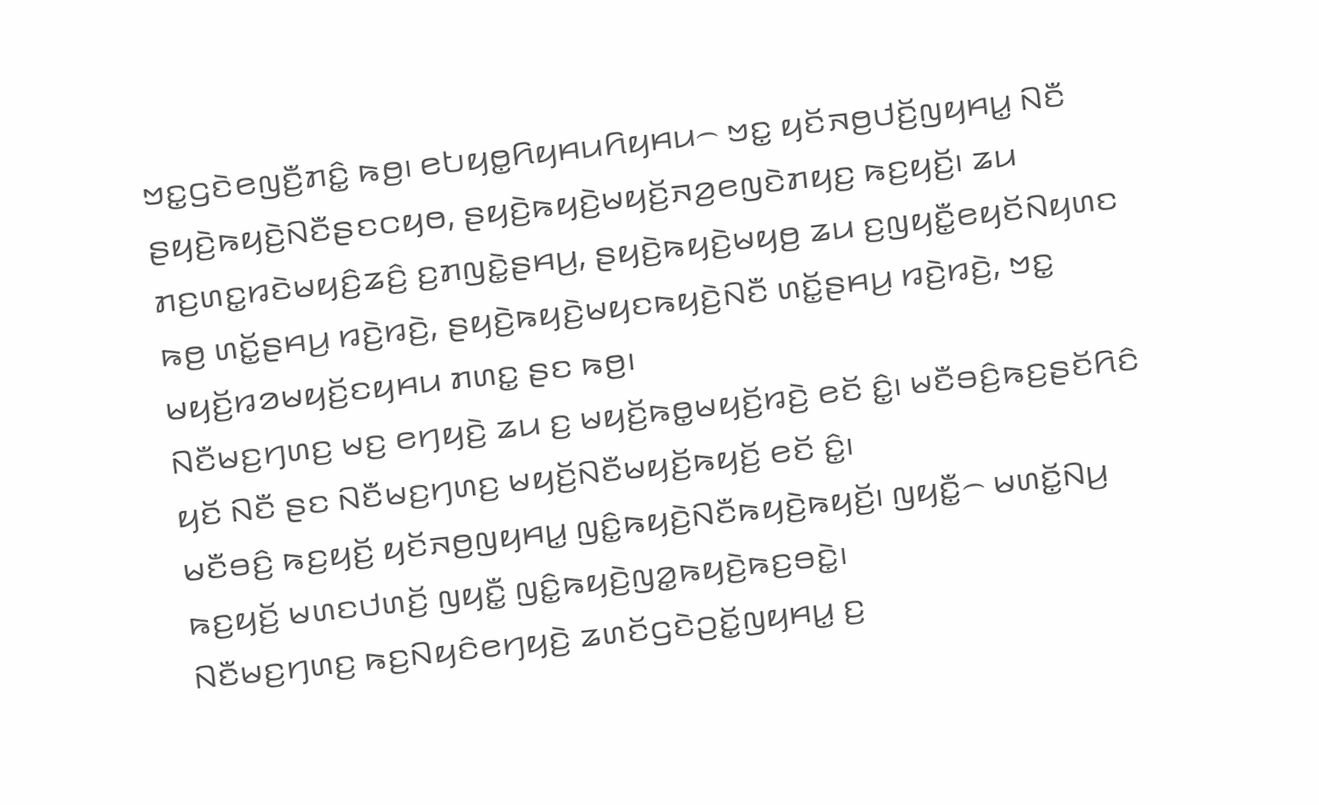ꤠꤢ꤭ꤞꤢꤧꤕꤜꤢꤪ꤬ꤊꤢꤨ꤭ ꤒꤥ꤬꤯ ꤕꤝꤟꤥ꤭ꤖꤟꤌꤣꤖꤟꤌꤣ꤮ ꤠꤢ꤭ ꤟꤢꤩꤏꤥ꤬ꤓꤢꤩ꤬ꤜꤟꤌꤣ꤭ ꤡꤢꤪ ꤔꤟꤢꤧ꤬ꤒꤟꤢꤧ꤬ꤡꤢꤪꤔꤢꤍꤟꤥ, ꤔꤟꤢꤧ꤬ꤒꤟꤢꤧ꤬ꤗꤟꤢꤩ꤬ꤏꤤ꤬ꤕꤜꤢꤧꤊꤟꤢ꤬ ꤒꤢ꤬ꤟꤢꤩ꤬꤯ ꤘꤣ ꤊꤢ꤬ꤛꤢ꤭ꤙꤢꤧꤗꤟꤢꤨ꤬ꤘꤢꤨ꤬ ꤢ꤬ꤊꤜꤢꤧ꤭ꤔꤌꤣ꤬, ꤔꤟꤢꤧ꤬ꤒꤟꤢꤧ꤬ꤗꤟꤥ꤬ ꤘꤣ ꤢ꤬ꤜꤟꤢꤪ꤭ꤕꤟꤢꤩꤡꤟꤛꤢ ꤒꤥ꤬ ꤛꤢꤩ꤭ꤔꤌꤣ꤬ ꤙꤢꤧ꤬ꤙꤢꤧ꤬, ꤔꤟꤢꤧ꤬ꤒꤟꤢꤧ꤬ꤗꤟꤢꤒꤟꤢꤧ꤬ꤡꤢꤪ ꤛꤢꤩ꤭ꤔꤌꤣ꤬ ꤙꤢꤧ꤬ꤙꤢꤧ꤬, ꤠꤢ꤭ ꤗꤟꤢꤩ꤬ꤙꤤꤗꤟꤢꤩ꤬ꤢꤟꤌꤣ ꤊꤛꤢ꤭ ꤔꤢ ꤒꤥ꤬꤯
ꤡꤢꤪꤗꤢ꤬ꤚꤛꤢ꤬ ꤗꤢ꤬ ꤕꤚꤟꤢꤧ꤬ ꤘꤣ ꤢ꤬ ꤗꤟꤢꤩ꤬ꤒꤥ꤭ꤗꤟꤢꤩ꤬ꤙꤢꤧ꤬ ꤕꤢꤩ ꤢꤨ꤭꤯ ꤗꤢꤪꤋꤢꤨ꤬ꤒꤢ꤬ꤔꤢꤩꤖꤢꤨ ꤟꤢꤩ ꤡꤢꤪ ꤔꤢ ꤡꤢꤪꤗꤢ꤬ꤚꤛꤢ꤬ ꤗꤟꤢꤩ꤬ꤡꤢꤪꤗꤟꤢꤩ꤬ꤒꤟꤢꤩ꤬ ꤕꤢꤩ ꤢꤨ꤭꤯
ꤗꤢꤪꤋꤢꤨ꤬ ꤒꤢ꤬ꤟꤢꤩ꤬ ꤟꤢꤩꤏꤥ꤬ꤜꤟꤌꤣ꤭ ꤜꤢꤨ꤭ꤒꤟꤢꤧ꤬ꤡꤢꤪꤒꤟꤢꤧ꤬ꤒꤟꤢꤩ꤬꤯ ꤜꤟꤢꤪ꤭꤮ ꤗꤛꤢꤩ꤭ꤡꤣ꤬ ꤒꤢ꤬ꤟꤢꤩ꤬ ꤗꤛꤢꤓꤛꤢꤩ꤬ ꤜꤟꤢꤪ꤭ ꤜꤢꤨ꤭ꤒꤟꤢꤧ꤬ꤜꤤ꤭ꤒꤟꤢꤧ꤬ꤒꤢ꤬ꤋꤢꤧ꤭꤯
ꤡꤢꤪꤗꤢ꤬ꤚꤛꤢ꤬ ꤒꤢ꤬ꤡꤟꤢꤨꤕꤚꤟꤢꤧ꤬ ꤘꤛꤢꤩꤞꤢꤧꤑꤢꤩ꤭ꤜꤟꤌꤣ꤭ ꤢ꤬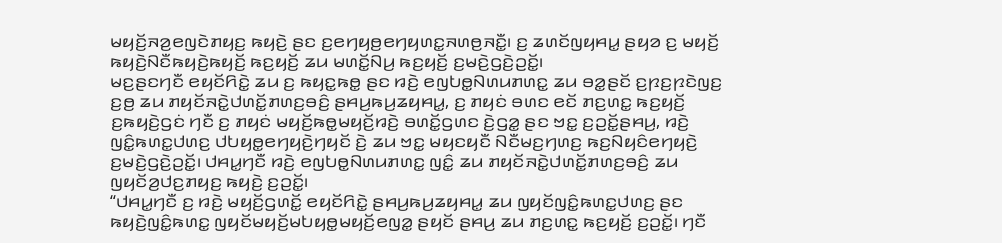ꤗꤟꤢꤩ꤬ꤏꤤ꤬ꤕꤜꤢꤧꤊꤟꤢ꤬ ꤒꤟꤢꤧ꤬ ꤔꤢ ꤢ꤬ꤕꤚꤟꤥ꤬ꤕꤚꤟꤛꤢ꤭ꤏꤛꤥ꤬ꤏꤢꤪ꤭꤯ ꤢ꤬ ꤘꤛꤢꤩꤜꤟꤌꤣ꤭ ꤔꤟꤤ ꤢ꤬ ꤗꤟꤢꤩ꤬ ꤒꤟꤢꤧ꤬ꤡꤢꤪꤒꤟꤢꤧ꤬ꤒꤟꤢꤩ꤬ ꤒꤢ꤬ꤟꤢꤩ꤬ ꤘꤣ ꤗꤛꤢꤩ꤭ꤡꤣ꤬ ꤒꤢ꤬ꤟꤢꤩ꤬ ꤢ꤬ꤗꤢꤧ꤬ꤞꤢꤧ꤬ꤑꤢꤩ꤭꤯
ꤗꤢ꤬ꤔꤢꤚꤢꤪ ꤕꤟꤢꤩꤖꤢꤧ꤭ ꤘꤣ ꤢ꤬ ꤒꤟꤢ꤭ꤒꤥ꤭ ꤔꤢ ꤙꤢꤧ꤬ ꤕꤜꤝꤥ꤭ꤡꤛꤣꤊꤛꤢ꤭ ꤘꤣ ꤋꤤ꤭ꤔꤢꤩ ꤢ꤬ꤐꤢ꤬ꤐꤢꤧꤜꤢ꤬ ꤢ꤬ꤥ꤬ ꤘꤣ ꤊꤟꤢꤩꤏꤢꤧ꤭ꤓꤛꤢꤩ꤭ꤊꤛꤢ꤬ꤋꤢꤨ꤬ ꤔꤌꤣ꤬ꤒꤣ꤬ꤘꤟꤌꤣ꤭, ꤢ꤬ ꤊꤟꤢꤦ ꤋꤛꤢ ꤕꤢꤩ ꤊꤢ꤬ꤛꤢ꤭ ꤒꤢ꤬ꤟꤢꤩ꤬ ꤢ꤬ꤒꤟꤢꤧ꤬ꤞꤢꤦ ꤚꤢꤪ ꤢ꤬ ꤊꤟꤢꤦ ꤗꤟꤢꤩ꤬ꤒꤥ꤭ꤗꤟꤢꤩ꤬ꤙꤢꤧ꤬ ꤋꤛꤢꤩ꤭ꤞꤛꤢ ꤢꤧ꤬ꤞꤤ꤭ ꤔꤢ ꤠꤢ꤭ ꤢ꤬ꤑꤢꤩ꤭ꤔꤌꤣ꤬, ꤙꤢꤧ꤬ ꤜꤢꤨ꤭ꤒꤛꤢ꤭ꤓꤛꤢ꤬ ꤓꤝꤟꤥ꤭ꤕꤚꤟꤢꤧ꤬ꤚꤟꤢꤩ ꤢꤧ꤬ ꤘꤣ ꤠꤢ꤭ ꤗꤟꤢꤟꤢꤪ ꤡꤢꤪꤗꤢ꤬ꤚꤛꤢ꤬ ꤒꤢ꤬ꤡꤟꤢꤨꤕꤚꤟꤢꤧ꤬ ꤢ꤬ꤗꤢꤧ꤬ꤞꤢꤧ꤬ꤑꤢꤩ꤭꤯ ꤓꤌꤣ꤭ꤚꤢꤪ ꤙꤢꤧ꤬ ꤕꤜꤝꤥ꤭ꤡꤛꤣꤊꤛꤢ꤭ ꤜꤢꤨ꤭ ꤘꤣ ꤊꤟꤢꤩꤏꤢꤧ꤭ꤓꤛꤢꤩ꤭ꤊꤛꤢ꤬ꤋꤢꤨ꤬ ꤘꤣ ꤜꤟꤢꤩꤤ꤬ꤓꤢ꤬ꤊꤟꤢ꤬ ꤒꤟꤢꤧ꤬ ꤢ꤬ꤑꤢꤩ꤭꤯
“ꤓꤌꤣ꤭ꤚꤢꤪ ꤢ꤬ ꤙꤢꤧ꤬ ꤗꤟꤢꤩ꤬ꤞꤛꤢꤩ꤭ ꤕꤟꤢꤩꤖꤢꤧ꤭ ꤔꤌꤣ꤬ꤒꤣ꤬ꤘꤟꤌꤣ꤭ ꤘꤣ ꤜꤟꤢꤩꤜꤢꤨ꤭ꤒꤛꤢ꤭ꤓꤛꤢ꤬ ꤔꤢ ꤒꤟꤢꤧ꤬ꤜꤢꤨ꤭ꤒꤛꤢ꤭ ꤜꤟꤢꤩꤗꤟꤢꤩ꤬ꤗꤝꤟꤥ꤭ꤗꤟꤢꤩ꤬ꤕꤜꤤ꤭ ꤔꤟꤢꤩ ꤔꤌꤣ꤬ ꤘꤣ ꤊꤢ꤬ꤛꤢ꤭ ꤒꤢ꤬ꤟꤢꤩ꤬ ꤢ꤬ꤑꤢꤩ꤭꤯ ꤚꤢꤪ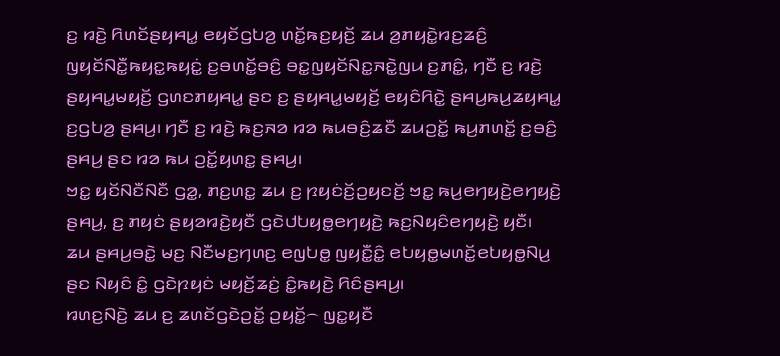ꤢ꤬ ꤙꤢꤧ꤬ ꤖꤛꤢꤩꤔꤟꤌꤣ꤭ ꤕꤟꤢꤩꤞꤝꤤ꤬ ꤛꤢꤩ꤭ꤒꤢ꤬ꤟꤢꤩ꤬ ꤘꤣ ꤤ꤬ꤊꤟꤢꤧ꤭ꤙꤢ꤬ꤘꤢꤨ꤬ ꤜꤟꤢꤩꤡꤢꤪ꤭ꤒꤟꤢ꤭ꤒꤟꤢꤦ꤭ ꤢ꤬ꤋꤛꤢꤩ꤭ꤋꤢꤨ꤬ ꤋꤢ꤭ꤜꤟꤢꤩꤡꤢ꤭ꤏꤢꤧ꤭ꤜꤣ ꤢ꤬ꤊꤢꤨ꤭, ꤚꤢꤪ ꤢ꤬ ꤙꤢꤧ꤬ ꤔꤟꤌꤣ꤭ꤗꤟꤢꤩ꤬ ꤞꤛꤢꤊꤟꤌꤣ꤭ ꤔꤢ ꤢ꤬ ꤔꤟꤌꤣ꤭ꤗꤟꤢꤩ꤬ ꤕꤟꤢꤨꤖꤢꤧ꤭ ꤔꤌꤣ꤬ꤒꤣ꤬ꤘꤟꤌꤣ꤭ ꤢ꤬ꤞꤝꤤ꤬ ꤔꤌꤣ꤬꤯ ꤚꤢꤪ ꤢ꤬ ꤙꤢꤧ꤬ ꤒꤢ꤬ꤏꤤ ꤙꤤ ꤒꤣꤋꤢꤨ꤬ꤘꤢꤪ ꤘꤣꤑꤢꤩ꤭ ꤒꤣ꤬ꤊꤛꤢꤩ꤭ ꤢ꤬ꤋꤢꤨ꤬ ꤔꤌꤣ꤬ ꤔꤢ ꤙꤤ ꤒꤣ ꤑꤢꤩ꤭ꤟꤛꤢ꤭ ꤔꤌꤣ꤬꤯
ꤠꤢ꤭ ꤟꤢꤩꤡꤢꤪꤡꤢꤪ ꤞꤤ꤭, ꤊꤢ꤬ꤛꤢ꤭ ꤘꤣ ꤢ꤬ ꤐꤟꤢꤦꤢꤩ꤬ꤑꤟꤢꤢꤩ꤬ ꤠꤢ꤭ ꤒꤣ꤬ꤕꤚꤟꤢꤧ꤬ꤕꤚꤟꤢꤧ꤬ ꤔꤌꤣ꤬, ꤢ꤬ ꤊꤟꤢꤦ ꤔꤟꤤꤙꤢꤧ꤬ꤟꤢꤪ ꤞꤢꤧꤓꤝꤟꤥ꤭ꤕꤚꤟꤢꤧ꤬ ꤒꤢ꤬ꤡꤟꤢꤨꤕꤚꤟꤢꤧ꤬ ꤟꤢꤪ꤯
ꤘꤣ ꤔꤌꤣ꤬ꤋꤢꤧ꤭ ꤗꤢ꤬ ꤡꤢꤪꤗꤢ꤬ꤚꤛꤢ꤬ ꤕꤜꤝꤥ꤭ ꤜꤟꤢꤪ꤭ꤢꤨ꤭ ꤕꤝꤟꤥ꤭ꤗꤛꤢꤩ꤭ꤕꤝꤟꤥ꤭ꤡꤣ꤬ ꤔꤢ ꤡꤟꤢꤨ ꤢꤨ꤭ ꤞꤢꤧꤐꤟꤢꤦ ꤗꤟꤢꤩ꤬ꤘꤢꤦ꤬ ꤢꤨ꤭ꤒꤟꤢꤧ꤬ ꤖꤢꤨꤔꤌꤣ꤬꤯
ꤙꤛꤢ꤬ꤡꤢꤧ꤬ ꤘꤣ ꤢ꤬ ꤘꤛꤢꤩꤞꤢꤧꤑꤢꤩ꤭ ꤑꤟꤢꤩ꤭꤮ ꤜꤢ꤭ꤟꤢꤪ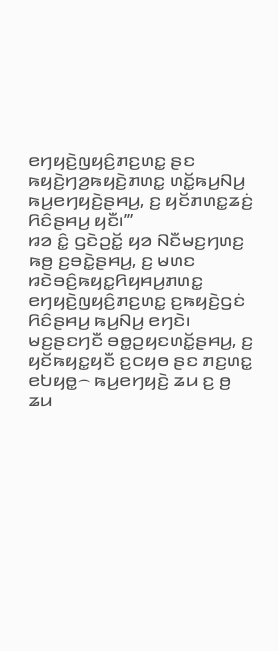ꤕꤚꤟꤢꤧ꤬ꤜꤟꤢꤨ꤬ꤊꤢ꤬ꤛꤢ꤭ ꤔꤢ ꤒꤟꤢꤧ꤬ꤚꤤ꤬ꤒꤟꤢꤧ꤬ꤊꤛꤢ꤭ ꤛꤢꤩ꤭ꤒꤣ꤬ꤡꤣ꤬ ꤒꤣ꤬ꤕꤚꤟꤢꤧ꤬ꤔꤌꤣ꤬, ꤢ꤬ ꤟꤢꤩꤊꤛꤢ꤭ꤘꤢꤦ꤬ ꤖꤢꤨꤔꤌꤣ꤬ ꤟꤢꤪ꤯’”
ꤙꤤ ꤢꤨ꤭ ꤞꤢꤧꤑꤢꤩ꤭ ꤟꤤ ꤡꤢꤪꤗꤢ꤬ꤚꤛꤢ꤬ ꤒꤥ꤬ ꤢ꤬ꤋꤢꤧ꤭ꤔꤌꤣ꤬, ꤢ꤬ ꤗꤛꤢ ꤙꤢꤧꤋꤢꤨ꤬ꤒꤟꤢ꤭ꤖꤟꤌꤣ꤬ꤊꤛꤢ꤭ ꤕꤚꤟꤢꤧ꤬ꤜꤟꤢꤨ꤬ꤊꤢ꤬ꤛꤢ꤭ ꤢ꤬ꤒꤟꤢꤧ꤬ꤞꤢꤦ ꤖꤢꤨꤔꤌꤣ꤬ ꤒꤣ꤬ꤡꤣ꤬ ꤕꤚꤢꤧ꤯ ꤗꤢ꤬ꤔꤢꤚꤢꤪ ꤋꤥ꤭ꤑꤟꤢꤛꤢꤩ꤭ꤔꤌꤣ꤬, ꤢ꤬ ꤟꤢꤩꤒꤟꤢ꤭ꤟꤢꤪ ꤢ꤬ꤍꤟꤥ ꤔꤢ ꤊꤢ꤬ꤛꤢ꤭ ꤕꤝꤟꤥ꤭꤮ ꤒꤣ꤬ꤕꤚꤟꤢꤧ꤬ ꤘꤣ ꤢ꤬ ꤥ꤬ ꤘꤣ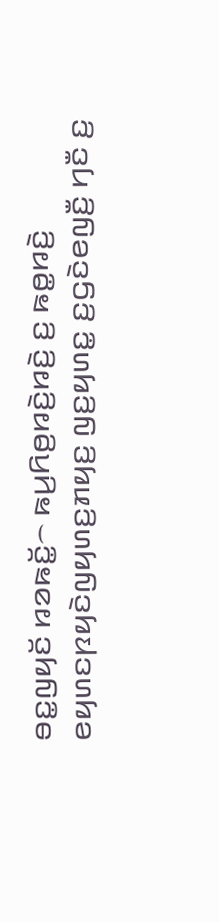ꤋꤢ꤭ꤜꤟꤢꤩ ꤙꤤꤒꤢꤩ꤭꤮ ꤒꤣ꤬ꤖꤥ꤬ꤙꤢꤧ꤬ꤙꤢꤧ꤬ ꤢ꤬ ꤒꤥ꤭ꤙꤢꤧ꤬ ꤕꤟꤛꤢꤐꤟꤢꤧꤜꤟꤛꤢ꤬ꤊꤟꤢ꤬ ꤜꤢ꤬ꤟꤛꤢ꤭ ꤢ꤬ꤞꤢꤧꤕꤜꤢꤪ꤬ ꤚꤢꤪ ꤢ꤬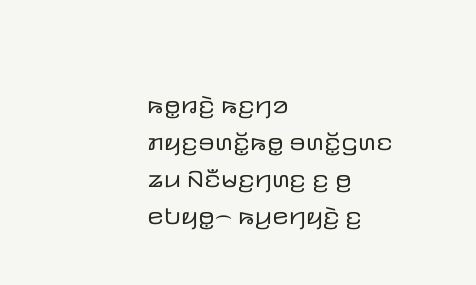ꤒꤥ꤭ꤙꤢꤧ꤬ ꤒꤢ꤬ꤚꤤ ꤊꤟꤢ꤬ꤋꤛꤢꤩ꤭ꤒꤥ꤭ ꤋꤛꤢꤩ꤭ꤞꤛꤢ ꤘꤣ ꤡꤢꤪꤗꤢ꤬ꤚꤛꤢ꤬ ꤢ꤬ ꤥ꤬ ꤕꤝꤟꤥ꤭꤮ ꤒꤣ꤬ꤕꤚꤟꤢꤧ꤬ ꤢ꤬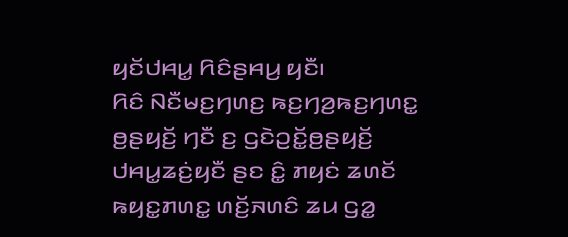ꤟꤢꤩꤓꤌꤣ꤭ ꤖꤢꤨꤔꤌꤣ꤬ ꤟꤢꤪ꤯
ꤖꤢꤨ ꤡꤢꤪꤗꤢ꤬ꤚꤛꤢ꤬ ꤒꤢ꤬ꤚꤤ꤬ꤒꤢ꤬ꤚꤛꤢ꤭ ꤥ꤬ꤔꤟꤢꤩ꤬ ꤚꤢꤪ ꤢ꤬ ꤞꤢꤧꤑꤢꤩ꤭ꤥ꤬ꤔꤟꤢꤩ꤬ ꤓꤌꤣ꤭ꤘꤢꤦ꤬ꤟꤢꤪ ꤔꤢ ꤢꤨ꤭ ꤊꤟꤢꤦ ꤘꤛꤢꤩ ꤒꤟꤢ꤭ꤊꤛꤢ꤭ ꤛꤢꤩ꤬ꤏꤛꤢꤨ ꤘꤣ ꤞꤤ꤭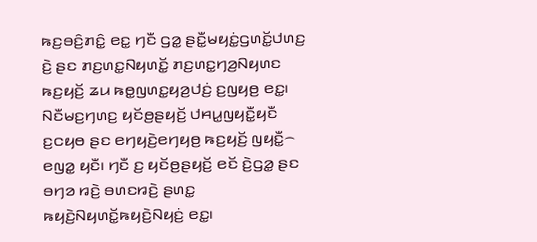ꤒꤢ꤬ꤋꤢꤨ꤬ꤊꤢꤨ꤭ ꤕꤢ꤭ ꤚꤢꤪ ꤞꤤ꤭ ꤔꤢꤪ꤭ꤗꤟꤢꤦ꤭ꤞꤛꤢꤩ꤭ꤓꤛꤢ꤬ ꤢꤧ꤬ ꤔꤢ ꤊꤢ꤬ꤛꤢ꤭ꤡꤟꤛꤢꤩ꤭ ꤊꤢ꤬ꤛꤢ꤭ꤚꤤ꤬ꤡꤟꤛꤢ ꤒꤢ꤬ꤟꤢꤩ꤬ ꤘꤣ ꤒꤥ꤭ꤜꤛꤢ꤭ꤟꤤ꤬ꤓꤢꤦ꤬ ꤢ꤬ꤜꤟꤥ꤬ ꤕꤢ꤭꤯
ꤡꤢꤪꤗꤢ꤬ꤚꤛꤢ꤬ ꤟꤢꤩꤥ꤬ꤔꤟꤢꤩ꤬ ꤓꤌꤣ꤭ꤜꤟꤢꤪ꤭ꤟꤢꤪ ꤢ꤬ꤍꤟꤥ ꤔꤢ ꤕꤚꤟꤢꤧ꤬ꤕꤚꤟꤥ꤬ ꤒꤢ꤬ꤟꤢꤩ꤬ ꤜꤟꤢꤪ꤭꤮ ꤕꤜꤤ꤭ ꤟꤢꤪ꤯ ꤚꤢꤪ ꤢ꤬ ꤟꤢꤩꤥ꤬ꤔꤟꤢꤩ꤬ ꤕꤢꤩ ꤢꤧ꤬ꤞꤤ꤭ ꤔꤢ ꤋꤚꤤ ꤙꤢꤧ꤬ ꤋꤛꤢꤙꤢꤧ꤬ ꤔꤛꤢ꤭ ꤒꤟꤢꤧ꤬ꤡꤟꤛꤢꤩ꤭ꤒꤟꤢꤧ꤬ꤡꤟꤢꤦ꤬ ꤕꤢ꤭꤯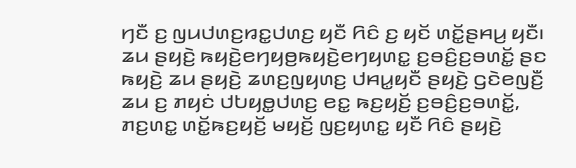ꤚꤢꤪ ꤢ꤬ ꤜꤣꤓꤛꤢ꤬ꤙꤢ꤭ꤓꤛꤢ꤬ ꤟꤢꤪ ꤖꤢꤨ ꤢ꤬ ꤟꤢꤩ ꤛꤢꤩ꤭ꤔꤌꤣ꤬ ꤟꤢꤪ꤯
ꤘꤣ ꤔꤟꤢꤧ꤬ ꤒꤟꤢꤧ꤬ꤕꤚꤟꤥ꤬ꤒꤟꤢꤧ꤬ꤕꤚꤟꤛꤢ꤭ ꤢ꤬ꤋꤢꤨ꤬ꤢ꤬ꤋꤛꤢꤩ꤭ ꤔꤢ ꤒꤟꤢꤧ꤬ ꤘꤣ ꤔꤟꤢꤧ꤬ ꤘꤛꤢ꤬ꤜꤟꤛꤢ꤬ ꤓꤌꤣ꤭ꤟꤢꤪ ꤔꤟꤢꤧ꤬ ꤞꤢꤧꤕꤜꤢꤪ꤬ ꤘꤣ ꤢ꤬ ꤊꤟꤢꤦ ꤓꤝꤟꤥ꤭ꤓꤛꤢ꤬ ꤕꤢ꤭ ꤒꤢ꤬ꤟꤢꤩ꤬ ꤢ꤬ꤋꤢꤨ꤬ꤢ꤬ꤋꤛꤢꤩ꤭, ꤊꤢ꤬ꤛꤢ꤭ ꤛꤢꤩ꤭ꤒꤢ꤬ꤟꤢꤩ꤬ ꤗꤟꤢꤩ꤬ ꤜꤢ꤬ꤟꤛꤢ꤭ ꤟꤢꤪ ꤖꤢꤨ ꤔꤟꤢꤧ꤬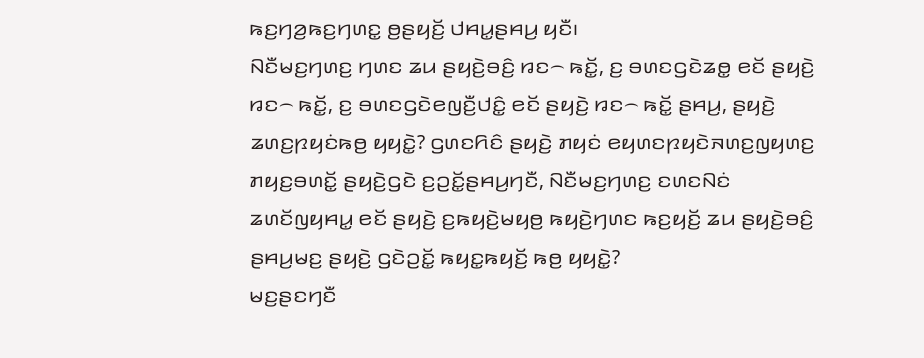ꤒꤢ꤬ꤚꤤ꤬ꤒꤢ꤬ꤚꤛꤢ꤭ ꤥ꤬ꤔꤟꤢꤩ꤬ ꤓꤌꤣ꤭ꤔꤌꤣ꤬ ꤟꤢꤪ꤯
ꤡꤢꤪꤗꤢ꤬ꤚꤛꤢ꤬ ꤚꤛꤢ ꤘꤣ ꤔꤟꤢꤧ꤬ꤋꤢꤨ꤬ ꤙꤢ꤮ ꤒꤢꤩ꤭, ꤢ꤬ ꤋꤛꤢꤞꤢꤧꤘꤥ꤭ ꤕꤢꤩ ꤔꤟꤢꤧ꤬ ꤙꤢ꤮ ꤒꤢꤩ꤭, ꤢ꤬ ꤋꤛꤢꤞꤢꤧꤕꤜꤢꤪ꤬ꤓꤢꤨ꤭ ꤕꤢꤩ ꤔꤟꤢꤧ꤬ ꤙꤢ꤮ ꤒꤢꤩ꤭ ꤔꤌꤣ꤬, ꤔꤟꤢꤧ꤬ ꤘꤛꤢ꤬ꤐꤟꤢꤦꤒꤥ꤬ ꤟꤟꤢꤧ꤭? ꤞꤛꤢꤖꤢꤨ ꤔꤟꤢꤧ꤬ ꤊꤟꤢꤦ ꤕꤟꤛꤢꤐꤟꤢꤧꤏꤛꤢ꤬ꤜꤟꤛꤢ꤬ ꤊꤟꤢ꤬ꤋꤛꤢꤩ꤭ ꤔꤟꤢꤧ꤬ꤞꤢꤧ ꤢ꤬ꤑꤢꤩ꤭ꤔꤌꤣ꤬ꤚꤢꤪ, ꤡꤢꤪꤗꤢ꤬ꤚꤛꤢ꤬ ꤢꤛꤢꤡꤢꤦ ꤘꤛꤢꤩꤜꤟꤌꤣ꤭ ꤕꤢꤩ ꤔꤟꤢꤧ꤬ ꤢ꤬ꤒꤟꤢꤧ꤬ꤗꤟꤥ꤬ ꤒꤟꤢꤧ꤬ꤚꤛꤢ ꤒꤢ꤬ꤟꤢꤩ꤬ ꤘꤣ ꤔꤟꤢꤧ꤬ꤋꤢꤨ꤬ ꤔꤌꤣ꤬ꤗꤢ꤬ ꤔꤟꤢꤧ꤬ ꤞꤢꤧꤑꤢꤩ꤭ ꤒꤟꤢ꤭ꤒꤟꤢꤩ꤬ ꤒꤥ꤬ ꤟꤟꤢꤧ꤭?
ꤗꤢ꤬ꤔꤢꤚꤢꤪ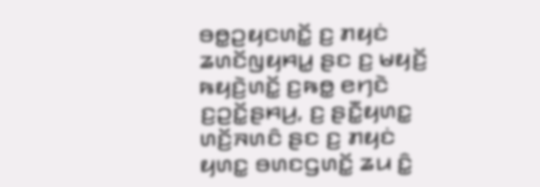ꤋꤥ꤭ꤑꤟꤢꤛꤢꤩ꤭ ꤢ꤬ ꤊꤟꤢꤦ ꤘꤛꤢꤩꤜꤟꤌꤣ꤭ ꤔꤢ ꤢ꤬ ꤗꤟꤢꤩ꤬ ꤒꤟꤢꤧ꤬ꤛꤢꤩ꤭ ꤢ꤬ꤒꤥ꤭ ꤕꤚꤢꤧ ꤢ꤬ꤑꤢꤩ꤭ꤔꤌꤣ꤬, ꤢ꤬ ꤔꤢꤪ꤭ꤟꤛꤢ꤭ ꤛꤢꤩ꤬ꤏꤛꤢꤨ ꤔꤢ ꤢ꤬ ꤊꤟꤢꤦ ꤟꤛꤢ꤭ ꤋꤛꤢꤞꤛꤢꤩ꤭ ꤘꤣ ꤢꤨ꤭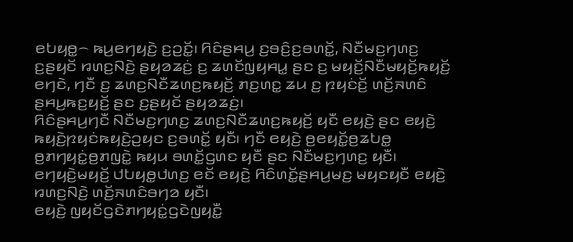ꤕꤝꤟꤥ꤭꤮ ꤒꤣ꤬ꤕꤚꤟꤢꤧ꤬ ꤢ꤬ꤑꤢꤩ꤭꤯ ꤖꤢꤨꤔꤌꤣ꤬ ꤢ꤬ꤋꤢꤨ꤬ꤢ꤬ꤋꤛꤢꤩ꤭, ꤡꤢꤪꤗꤢ꤬ꤚꤛꤢ꤬ ꤢ꤬ꤔꤟꤢꤩ ꤙꤛꤢ꤬ꤡꤢꤧ꤬ ꤔꤟꤤꤘꤢꤦ꤬ ꤢ꤬ ꤘꤛꤢꤩꤜꤟꤌꤣ꤭ ꤔꤢ ꤢ꤬ ꤗꤟꤢꤩ꤬ꤡꤢꤪꤗꤟꤢꤩ꤬ꤒꤟꤢꤩ꤬ ꤕꤚꤢꤧ, ꤚꤢꤪ ꤢ꤬ ꤘꤛꤢ꤬ꤡꤢꤪꤘꤛꤢ꤬ꤒꤟꤢꤩ꤬ ꤊꤢ꤬ꤛꤢ꤭ ꤘꤣ ꤢ꤬ ꤐꤟꤢꤦꤢꤩ꤬ ꤛꤢꤩ꤬ꤏꤛꤢꤨ ꤔꤌꤣ꤬ꤒꤢ꤬ꤟꤢꤩ꤬ ꤔꤢ ꤢ꤬ꤔꤟꤢꤩ ꤔꤟꤤꤘꤢꤦ꤬꤯
ꤖꤢꤨꤔꤌꤣ꤬ꤚꤢꤪ ꤡꤢꤪꤗꤢ꤬ꤚꤛꤢ꤬ ꤘꤛꤢ꤬ꤡꤢꤪꤘꤛꤢ꤬ꤒꤟꤢꤩ꤬ ꤟꤢꤪ ꤕꤟꤢꤧ꤬ ꤔꤢ ꤕꤟꤢꤧ꤬ ꤒꤟꤢꤧ꤬ꤐꤟꤢꤦꤒꤟꤢꤧ꤬ꤑꤟꤢ ꤢ꤬ꤋꤛꤢꤩ꤭ ꤟꤢꤪ꤯ ꤚꤢꤪ ꤕꤟꤢꤧ꤬ ꤥ꤬ꤕꤟꤢꤩ꤭ꤥ꤬ꤘꤝꤥ꤭ ꤥ꤬ꤊꤚꤟꤢꤦ꤭ꤥ꤬ꤊꤜꤢꤧ꤭ ꤒꤟꤣ ꤋꤛꤢꤩ꤭ꤞꤛꤢ ꤟꤢꤪ ꤔꤢ ꤡꤢꤪꤗꤢ꤬ꤚꤛꤢ꤬ ꤟꤢꤪ꤯ ꤕꤚꤟꤢꤧ꤬ꤗꤟꤢꤩ꤬ ꤓꤝꤟꤥ꤭ꤓꤛꤢ꤬ ꤕꤢꤩ ꤕꤟꤢꤧ꤬ ꤖꤢꤨꤛꤢꤩ꤭ꤔꤌꤣ꤬ꤗꤢ꤬ ꤗꤟꤢꤟꤢꤪ ꤕꤟꤢꤧ꤬ ꤙꤛꤢ꤬ꤡꤢꤧ꤬ ꤛꤢꤩ꤬ꤏꤛꤢꤨꤋꤚꤤ ꤟꤢꤪ꤯
ꤕꤟꤢꤧ꤬ ꤜꤟꤢꤩꤞꤢꤧꤊꤚꤟꤢꤦ꤭ꤞꤢꤧꤜꤟꤢꤪ꤭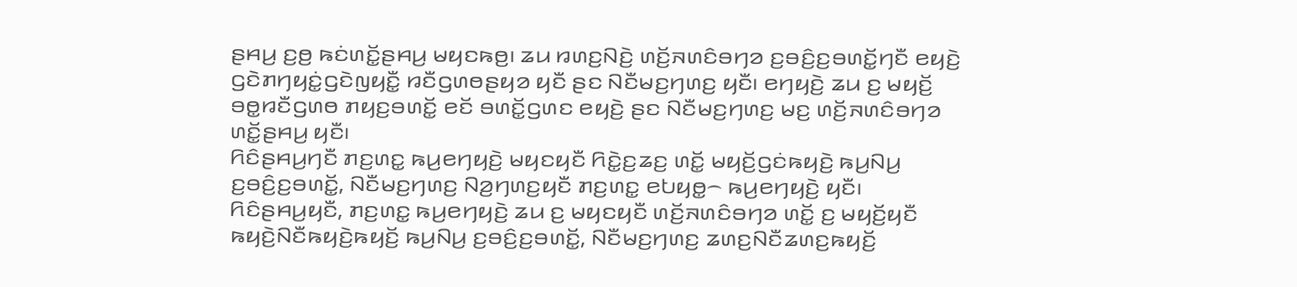ꤔꤌꤣ꤬ ꤢ꤬ꤥ꤬ ꤒꤢꤦꤛꤢꤩ꤭ꤔꤌꤣ꤬ ꤗꤟꤢꤒꤥ꤬꤯ ꤘꤣ ꤙꤛꤢ꤬ꤡꤢꤧ꤬ ꤛꤢꤩ꤬ꤏꤛꤢꤨꤋꤚꤤ ꤢ꤬ꤋꤢꤨ꤬ꤢ꤬ꤋꤛꤢꤩ꤭ꤚꤢꤪ ꤕꤟꤢꤧ꤬ ꤞꤢꤧꤊꤚꤟꤢꤦ꤭ꤞꤢꤧꤜꤟꤢꤪ꤭ ꤙꤢꤪꤞꤛꤥꤔꤟꤤ ꤟꤢꤪ ꤔꤢ ꤡꤢꤪꤗꤢ꤬ꤚꤛꤢ꤬ ꤟꤢꤪ꤯ ꤕꤚꤟꤢꤧ꤬ ꤘꤣ ꤢ꤬ ꤗꤟꤢꤩ꤬ ꤋꤥ꤭ꤙꤢꤪꤞꤛꤥ ꤊꤟꤢ꤬ꤋꤛꤢꤩ꤭ ꤕꤢꤩ ꤋꤛꤢꤩ꤭ꤞꤛꤢ ꤕꤟꤢꤧ꤬ ꤔꤢ ꤡꤢꤪꤗꤢ꤬ꤚꤛꤢ꤬ ꤗꤢ꤬ ꤛꤢꤩ꤬ꤏꤛꤢꤨꤋꤚꤤ ꤛꤢꤩ꤭ꤔꤌꤣ꤬ ꤟꤢꤪ꤯
ꤖꤢꤨꤔꤌꤣ꤬ꤚꤢꤪ ꤊꤢ꤬ꤛꤢ꤭ ꤒꤣ꤬ꤕꤚꤟꤢꤧ꤬ ꤗꤟꤢꤟꤢꤪ ꤖꤢꤧ꤭ꤢ꤬ꤘꤢ꤬ ꤛꤢꤩ꤭ ꤗꤟꤢꤩ꤬ꤞꤢꤦꤒꤟꤢꤧ꤬ ꤒꤣ꤬ꤡꤣ꤬ ꤢ꤬ꤋꤢꤨ꤬ꤢ꤬ꤋꤛꤢꤩ꤭, ꤡꤢꤪꤗꤢ꤬ꤚꤛꤢ꤬ ꤡꤤ꤬ꤚꤛꤢ꤬ꤟꤢꤪ ꤊꤢ꤬ꤛꤢ꤭ ꤕꤝꤟꤥ꤭꤮ ꤒꤣ꤬ꤕꤚꤟꤢꤧ꤬ ꤟꤢꤪ꤯ ꤖꤢꤨꤔꤌꤣ꤬ꤟꤢꤪ, ꤊꤢ꤬ꤛꤢ꤭ ꤒꤣ꤬ꤕꤚꤟꤢꤧ꤬ ꤘꤣ ꤢ꤬ ꤗꤟꤢꤟꤢꤪ ꤛꤢꤩ꤬ꤏꤛꤢꤨꤋꤚꤤ ꤛꤢꤩ꤭ ꤢ꤬ ꤗꤟꤢꤩ꤬ꤟꤢꤪ ꤒꤟꤢꤧ꤬ꤡꤢꤪꤒꤟꤢꤧ꤬ꤒꤟꤢꤩ꤬ ꤒꤣ꤬ꤡꤣ꤬ ꤢ꤬ꤋꤢꤨ꤬ꤢ꤬ꤋꤛꤢꤩ꤭, ꤡꤢꤪꤗꤢ꤬ꤚꤛꤢ꤬ ꤘꤛꤢ꤬ꤡꤢꤪꤘꤛꤢ꤬ꤒꤟꤢꤩ꤬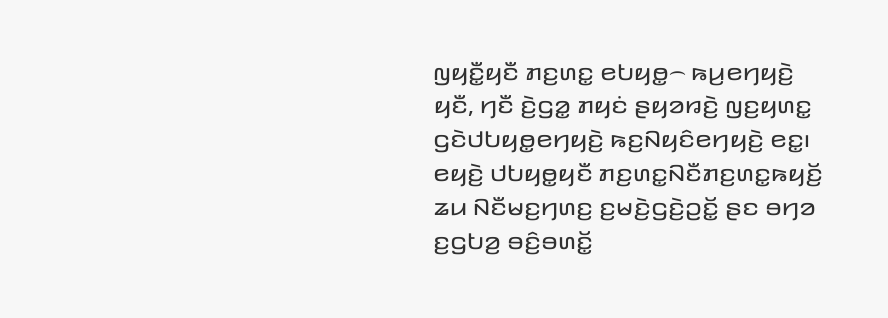ꤜꤟꤢꤪ꤭ꤟꤢꤪ ꤊꤢ꤬ꤛꤢ꤭ ꤕꤝꤟꤥ꤭꤮ ꤒꤣ꤬ꤕꤚꤟꤢꤧ꤬ ꤟꤢꤪ, ꤚꤢꤪ ꤢꤧ꤬ꤞꤤ꤭ ꤊꤟꤢꤦ ꤔꤟꤤꤙꤢꤧ꤬ ꤜꤢ꤬ꤟꤛꤢ꤭ ꤞꤢꤧꤓꤝꤟꤥ꤭ꤕꤚꤟꤢꤧ꤬ ꤒꤢ꤬ꤡꤟꤢꤨꤕꤚꤟꤢꤧ꤬ ꤕꤢ꤭꤯
ꤕꤟꤢꤧ꤬ ꤓꤝꤟꤥ꤭ꤟꤢꤪ ꤊꤢ꤬ꤛꤢ꤭ꤡꤢꤪꤊꤢ꤬ꤛꤢ꤭ꤒꤟꤢꤩ꤬ ꤘꤣ ꤡꤢꤪꤗꤢ꤬ꤚꤛꤢ꤬ ꤢ꤬ꤗꤢꤧ꤬ꤞꤢꤧ꤬ꤑꤢꤩ꤭ ꤔꤢ ꤋꤚꤤ ꤢ꤬ꤞꤝꤤ꤬ ꤋꤢꤨ꤬ꤋꤛꤢꤩ꤭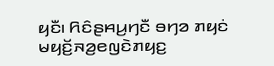ꤟꤢꤪ꤯ ꤖꤢꤨꤔꤌꤣ꤬ꤚꤢꤪ ꤋꤚꤤ ꤊꤟꤢꤦ ꤗꤟꤢꤩ꤬ꤏꤤ꤬ꤕꤜꤢꤧꤊꤟꤢ꤬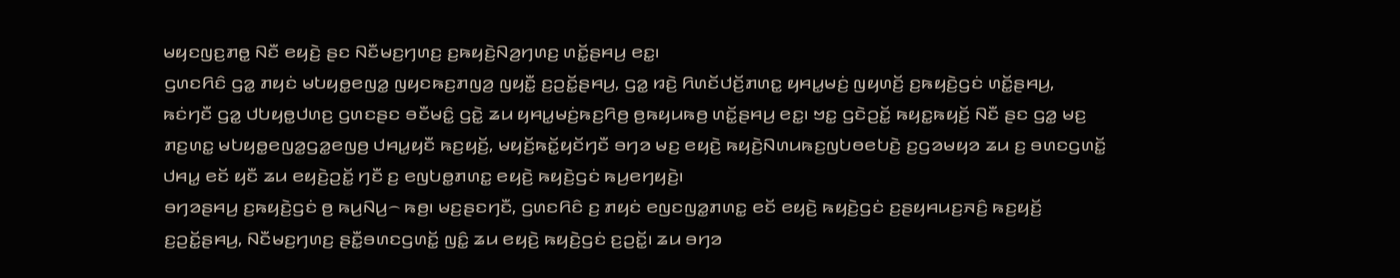ꤗꤟꤢꤜꤢ꤬ꤊꤥ꤭ ꤡꤢꤪ ꤕꤟꤢꤧ꤬ ꤔꤢ ꤡꤢꤪꤗꤢ꤬ꤚꤛꤢ꤬ ꤢ꤬ꤒꤟꤢꤧ꤬ꤡꤤ꤬ꤚꤛꤢ꤬ ꤛꤢꤩ꤭ꤔꤌꤣ꤬ ꤕꤢ꤭꤯
ꤞꤛꤢꤖꤢꤨ ꤞꤤ꤭ ꤊꤟꤢꤦ ꤗꤝꤟꤥ꤭ꤕꤜꤤ꤭ ꤜꤟꤢꤒꤢ꤬ꤊꤜꤤ꤬ ꤜꤟꤢꤪ꤭ ꤢ꤬ꤑꤢꤩ꤭ꤔꤌꤣ꤬, ꤞꤤ꤭ ꤙꤢꤧ꤬ ꤖꤛꤢꤩꤓꤢꤩ꤬ꤊꤛꤢ꤭ ꤟꤌꤣ꤭ꤗꤢꤦ꤬ ꤜꤟꤛꤢꤩ꤬ ꤢ꤬ꤒꤟꤢꤧ꤬ꤞꤢꤦ ꤛꤢꤩ꤭ꤔꤌꤣ꤬, ꤒꤢꤦꤚꤢꤪ ꤞꤤ꤭ ꤓꤝꤟꤥ꤭ꤓꤛꤢ꤬ ꤞꤛꤢꤔꤢ ꤋꤢꤪꤗꤢꤨ꤭ ꤞꤢꤧ꤭ ꤘꤣ ꤟꤌꤣ꤭ꤗꤢꤦ꤬ꤒꤢ꤬ꤖꤥ꤬ ꤥ꤬ꤒꤟꤣꤒꤥ꤬ ꤛꤢꤩ꤭ꤔꤌꤣ꤬ ꤕꤢ꤭꤯ ꤠꤢ꤭ ꤞꤢꤧꤑꤢꤩ꤭ ꤒꤟꤢ꤭ꤒꤟꤢꤩ꤬ ꤡꤢꤪ ꤔꤢ ꤞꤤ꤭ ꤗꤢ꤬ ꤊꤢ꤬ꤛꤢ꤭ ꤗꤝꤟꤥ꤭ꤕꤜꤤ꤭ꤞꤤ꤭ꤕꤜꤥ꤬ ꤓꤌꤣ꤭ꤟꤢꤪ ꤒꤢ꤬ꤟꤢꤩ꤬, ꤗꤟꤢꤩ꤬ꤒꤢꤩ꤭ꤟꤢꤩꤚꤢꤪ ꤋꤚꤤ ꤗꤢ꤬ ꤕꤟꤢꤧ꤬ ꤒꤟꤢꤧ꤬ꤡꤛꤣꤒꤢ꤬ꤜꤝꤥꤕꤝꤢꤧ꤬ ꤢ꤬ꤞꤤꤗꤟꤤ ꤘꤣ ꤢ꤬ ꤋꤛꤢꤞꤛꤢꤩ꤭ ꤓꤌꤣ꤭ ꤕꤢꤩ ꤟꤢꤪ ꤘꤣ ꤕꤟꤢꤧ꤬ꤑꤢꤩ꤭ ꤚꤢꤪ ꤢ꤬ ꤕꤜꤝꤥ꤭ꤊꤛꤢ꤭ ꤕꤟꤢꤧ꤬ ꤒꤟꤢꤧ꤬ꤞꤢꤦ ꤒꤣ꤬ꤕꤚꤟꤢꤧ꤬꤯
ꤋꤚꤤꤔꤌꤣ꤬ ꤢ꤬ꤒꤟꤢꤧ꤬ꤞꤢꤦ ꤥ꤬ ꤒꤣ꤬ꤡꤣ꤬꤮ ꤒꤥ꤬꤯ ꤗꤢ꤬ꤔꤢꤚꤢꤪ, ꤞꤛꤢꤖꤢꤨ ꤢ꤬ ꤊꤟꤢꤦ ꤕꤜꤢꤜꤤ꤭ꤊꤛꤢ꤭ ꤕꤢꤩ ꤕꤟꤢꤧ꤬ ꤒꤟꤢꤧ꤬ꤞꤢꤦ ꤢ꤬ꤔꤟꤌꤣꤢ꤬ꤏꤢꤨ꤬ ꤒꤢ꤬ꤟꤢꤩ꤬ ꤢ꤬ꤑꤢꤩ꤭ꤔꤌꤣ꤬, ꤡꤢꤪꤗꤢ꤬ꤚꤛꤢ꤬ ꤔꤢꤪ꤭ꤋꤛꤢꤞꤛꤢꤩ꤭ ꤜꤢꤨ꤭ ꤘꤣ ꤕꤟꤢꤧ꤬ ꤒꤟꤢꤧ꤬ꤞꤢꤦ ꤢ꤬ꤑꤢꤩ꤭꤯ ꤘꤣ ꤋꤚꤤ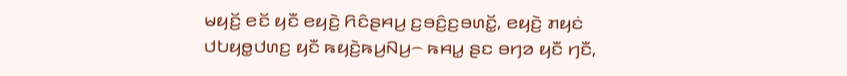ꤗꤟꤢꤩ꤬ ꤕꤢꤩ ꤟꤢꤪ ꤕꤟꤢꤧ꤬ ꤖꤢꤨꤔꤌꤣ꤬ ꤢ꤬ꤋꤢꤨ꤬ꤢ꤬ꤋꤛꤢꤩ꤭, ꤕꤟꤢꤧ꤬ ꤊꤟꤢꤦ ꤓꤝꤟꤥ꤭ꤓꤛꤢ꤬ ꤟꤢꤪ ꤒꤟꤢꤧ꤬ꤒꤣ꤬ꤡꤣ꤬꤮ ꤒꤌꤣ꤭ ꤔꤢ ꤋꤚꤤ ꤟꤢꤪ ꤚꤢꤪ,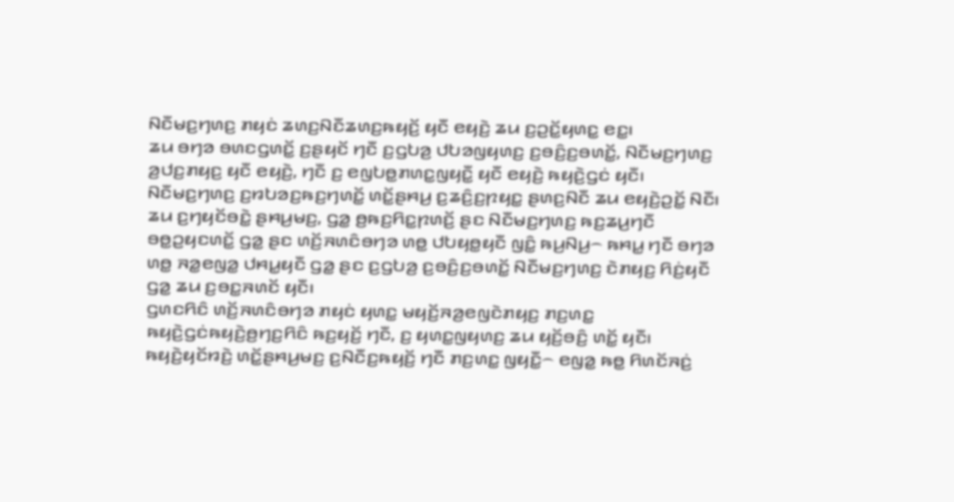ꤡꤢꤪꤗꤢ꤬ꤚꤛꤢ꤬ ꤊꤟꤢꤦ ꤘꤛꤢ꤬ꤡꤢꤪꤘꤛꤢ꤬ꤒꤟꤢꤩ꤬ ꤟꤢꤪ ꤕꤟꤢꤧ꤬ ꤘꤣ ꤢ꤬ꤑꤢꤩ꤭ꤟꤛꤢ꤭ ꤕꤢ꤭꤯
ꤘꤣ ꤋꤚꤤ ꤋꤛꤢꤞꤛꤢꤩ꤭ ꤢ꤬ꤔꤟꤢꤩ ꤚꤢꤪ ꤢ꤬ꤞꤝꤤ꤬ ꤓꤝꤤꤜꤟꤛꤢ꤬ ꤢ꤬ꤋꤢꤨ꤬ꤢ꤬ꤋꤛꤢꤩ꤭, ꤡꤢꤪꤗꤢ꤬ꤚꤛꤢ꤬ ꤤ꤬ꤓꤢ꤬ꤊꤟꤢ꤬ ꤟꤢꤪ ꤕꤟꤢꤧ꤬, ꤚꤢꤪ ꤢ꤬ ꤕꤜꤝꤥ꤭ꤊꤛꤢ꤭ꤜꤟꤢꤪ꤭ ꤟꤢꤪ ꤕꤟꤢꤧ꤬ ꤒꤟꤢꤧ꤬ꤞꤢꤦ ꤟꤢꤪ꤯ ꤡꤢꤪꤗꤢ꤬ꤚꤛꤢ꤬ ꤢ꤬ꤙꤝꤤꤢ꤬ꤒꤢ꤬ꤚꤛꤢꤩ꤭ ꤛꤢꤩ꤭ꤔꤌꤣ꤬ ꤢ꤬ꤘꤢꤨ꤬ꤢ꤬ꤐꤟꤢ꤭ ꤔꤛꤢ꤬ꤡꤢꤪ ꤘꤣ ꤕꤟꤢꤧ꤬ꤑꤢꤩ꤭ ꤡꤢꤪ꤯
ꤘꤣ ꤢ꤬ꤚꤟꤢꤩꤋꤢꤧ꤭ ꤔꤌꤣ꤬ꤗꤢ꤬, ꤞꤤ꤭ ꤥ꤬ꤒꤢ꤬ꤖꤢ꤭ꤐꤛꤢꤩ꤬ ꤔꤢ ꤡꤢꤪꤗꤢ꤬ꤚꤛꤢ꤬ ꤒꤢ꤬ꤘꤣ꤬ꤚꤢꤪ ꤋꤥ꤭ꤑꤟꤢꤛꤢꤩ꤭ ꤞꤤ꤭ ꤔꤢ ꤛꤢꤩ꤬ꤏꤛꤢꤨꤋꤚꤤ ꤛꤥ꤭ ꤓꤝꤟꤥ꤭ꤟꤢꤪ ꤜꤢꤨ꤭ ꤒꤣ꤬ꤡꤣ꤬꤮ ꤒꤌꤣ꤭ ꤚꤢꤪ ꤋꤚꤤ ꤛꤥ꤭ ꤏꤤ꤭ꤕꤜꤤ꤭ ꤓꤌꤣ꤭ꤟꤢꤪ ꤞꤤ꤭ ꤔꤢ ꤢ꤬ꤞꤝꤤ꤬ ꤢ꤬ꤋꤢꤨ꤬ꤢ꤬ꤋꤛꤢꤩ꤭ ꤡꤢꤪꤗꤢ꤬ꤚꤛꤢ꤬ ꤢꤧꤊꤟꤢ꤬ ꤖꤢꤦ꤬ꤟꤢꤪ ꤞꤤ꤭ ꤘꤣ ꤢ꤬ꤋꤢ꤭ꤏꤛꤢꤩ ꤟꤢꤪ꤯
ꤞꤛꤢꤖꤢꤨ ꤛꤢꤩ꤬ꤏꤛꤢꤨꤋꤚꤤ ꤊꤟꤢꤦ ꤟꤛꤢ꤭ ꤗꤟꤢꤩ꤬ꤏꤤ꤬ꤕꤜꤢꤧꤊꤟꤢ꤬ ꤊꤢ꤬ꤛꤢ꤭ ꤒꤟꤢꤧ꤬ꤞꤢꤦꤒꤟꤢꤧ꤬ꤥ꤬ꤚꤢ꤬ꤖꤢꤨ ꤒꤢ꤬ꤟꤢꤩ꤬ ꤚꤢꤪ, ꤢ꤬ ꤟꤛꤢ꤭ꤜꤟꤛꤢ꤬ ꤘꤣ ꤟꤢꤩ꤬ꤋꤢꤨ꤬ ꤛꤢꤩ꤭ ꤟꤢꤪ꤯ ꤒꤟꤢꤧ꤬ꤟꤢꤩꤙꤢꤧ꤬ ꤛꤢꤩ꤭ꤔꤌꤣ꤬ꤗꤢ꤬ ꤢ꤬ꤡꤢꤪꤢ꤬ꤒꤟꤢꤩ꤬ ꤚꤢꤪ ꤊꤢ꤬ꤛꤢ꤭ ꤜꤟꤢꤪ꤭꤮ ꤕꤜꤤ꤭ ꤒꤥ꤭ ꤖꤛꤢꤩꤏꤢꤦ꤬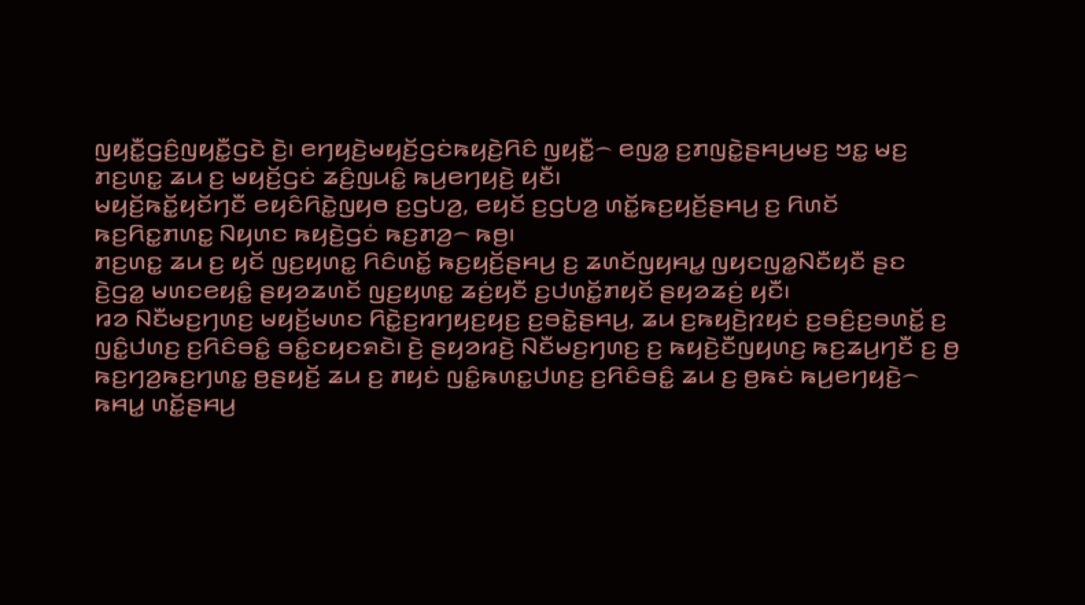ꤜꤟꤢꤪ꤭ꤞꤢꤨ꤬ꤜꤟꤢꤪ꤭ꤞꤢꤧ ꤢꤧ꤬꤯ ꤕꤚꤟꤢꤧ꤬ꤗꤟꤢꤩ꤬ꤞꤢꤦꤒꤟꤢꤧ꤬ꤖꤢꤨ ꤜꤟꤢꤪ꤭꤮ ꤕꤜꤤ꤭ ꤢ꤬ꤊꤜꤢꤧ꤭ꤔꤌꤣ꤬ꤗꤢ꤬ ꤠꤢ꤭ ꤗꤢ꤬ ꤊꤢ꤬ꤛꤢ꤭ ꤘꤣ ꤢ꤬ ꤗꤟꤢꤩ꤬ꤞꤢꤦ ꤘꤢꤨ꤬ꤜꤣꤢꤨ꤭ ꤒꤣ꤬ꤕꤚꤟꤢꤧ꤬ ꤟꤢꤪ꤯
ꤗꤟꤢꤩ꤬ꤒꤢꤩ꤭ꤟꤢꤩꤚꤢꤪ ꤕꤟꤢꤨꤖꤢꤧ꤭ꤜꤟꤥ ꤢ꤬ꤞꤝꤤ꤬, ꤕꤟꤢꤩ ꤢ꤬ꤞꤝꤤ꤬ ꤛꤢꤩ꤭ꤒꤢ꤬ꤟꤢꤩ꤬ꤔꤌꤣ꤬ ꤢ꤬ ꤖꤛꤢꤩ ꤒꤢ꤬ꤖꤢ꤭ꤊꤛꤢ꤭ ꤡꤟꤛꤢ ꤒꤟꤢꤧ꤬ꤞꤢꤦ ꤒꤢ꤬ꤊꤤ꤬꤮ ꤒꤥ꤬꤯
ꤊꤢ꤬ꤛꤢ꤭ ꤘꤣ ꤢ꤬ ꤟꤢꤩ ꤜꤢ꤬ꤟꤛꤢ꤭ ꤖꤢꤨꤛꤢꤩ꤭ ꤒꤢ꤬ꤟꤢꤩ꤬ꤔꤌꤣ꤬ ꤢ꤬ ꤘꤛꤢꤩꤜꤟꤌꤣ꤭ ꤜꤟꤢꤜꤤ꤭ꤡꤢꤪꤟꤢꤪ ꤔꤢ ꤢꤧ꤬ꤞꤤ꤭ ꤗꤛꤢꤕꤟꤢꤨ꤭ ꤔꤟꤤꤘꤛꤢꤩ ꤜꤢ꤬ꤟꤛꤢ꤭ ꤘꤢꤦ꤬ꤟꤢꤪ ꤢ꤬ꤓꤛꤢꤩ꤭ꤊꤟꤢꤩ ꤔꤟꤤꤘꤢꤦ꤬ ꤟꤢꤪ꤯
ꤙꤤ ꤡꤢꤪꤗꤢ꤬ꤚꤛꤢ꤬ ꤗꤟꤢꤩ꤬ꤗꤛꤢ ꤖꤢꤧ꤭ꤢ꤬ꤙꤚꤟꤢ꤬ꤟꤢ꤬ ꤢ꤬ꤋꤢꤧ꤭ꤔꤌꤣ꤬, ꤘꤣ ꤢ꤬ꤒꤟꤢꤧ꤬ꤐꤟꤢꤦ ꤢ꤬ꤋꤢꤨ꤬ꤢ꤬ꤋꤛꤢꤩ꤭ ꤢ꤬ ꤜꤢꤨ꤭ꤓꤛꤢ꤬ ꤢ꤬ꤖꤢꤨꤋꤢꤨ꤭ ꤋꤢꤨ꤭ꤢꤟꤢꤎꤢꤧ꤯ ꤢꤧ꤬ ꤔꤟꤤꤙꤢꤧ꤬ ꤡꤢꤪꤗꤢ꤬ꤚꤛꤢ꤬ ꤢ꤬ ꤒꤟꤢꤧ꤬ꤢꤪꤜꤟꤛꤢ꤬ ꤒꤢ꤬ꤘꤣ꤬ꤚꤢꤪ ꤢ꤬ ꤥ꤬ ꤒꤢ꤬ꤚꤤ꤬ꤒꤢ꤬ꤚꤛꤢ꤭ ꤥ꤬ꤔꤟꤢꤩ꤬ ꤘꤣ ꤢ꤬ ꤊꤟꤢꤦ ꤜꤢꤨ꤭ꤒꤛꤢ꤭ꤓꤛꤢ꤬ ꤢ꤬ꤖꤢꤨꤋꤢꤨ꤭ ꤘꤣ ꤢ꤬ ꤥ꤬ꤒꤢꤦ ꤒꤣ꤬ꤕꤚꤟꤢꤧ꤬꤮ ꤒꤌꤣ꤭ ꤛꤢꤩ꤭ꤔꤌꤣ꤬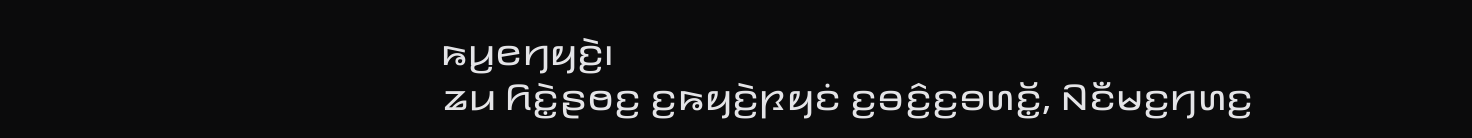ꤒꤣ꤬ꤕꤚꤟꤢꤧ꤬꤯
ꤘꤣ ꤖꤢꤧ꤭ꤔꤥꤢ꤬ ꤢ꤬ꤒꤟꤢꤧ꤬ꤐꤟꤢꤦ ꤢ꤬ꤋꤢꤨ꤬ꤢ꤬ꤋꤛꤢꤩ꤭, ꤡꤢꤪꤗꤢ꤬ꤚꤛꤢ꤬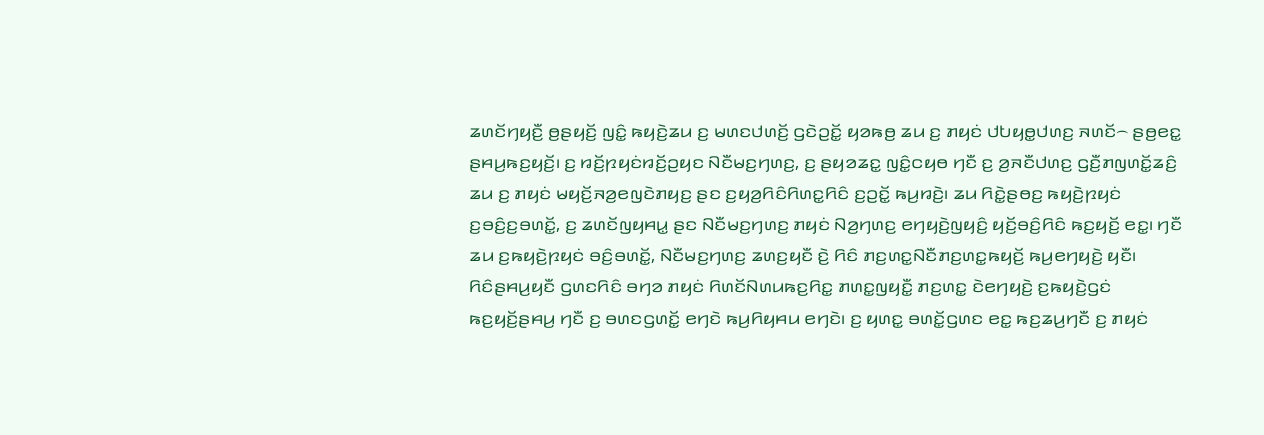ꤘꤛꤢꤩꤚꤟꤢꤪ꤬ ꤥ꤬ꤔꤟꤢꤩ꤬ ꤜꤢꤨ꤭ ꤒꤟꤢꤧ꤬ꤘꤣ ꤢ꤬ ꤗꤛꤢꤓꤛꤢꤩ꤬ ꤞꤢꤧꤑꤢꤩ꤭ ꤟꤤꤒꤥ꤬ ꤘꤣ ꤢ꤬ ꤊꤟꤢꤦ ꤓꤝꤟꤥ꤭ꤓꤛꤢ꤬ ꤏꤛꤢꤩ꤮ ꤔꤥ꤬ꤕꤢ꤭ ꤔꤌꤣ꤬ꤒꤢ꤬ꤟꤢꤩ꤬꤯ ꤢ꤬ ꤙꤢꤩ꤬ꤐꤟꤢꤦꤙꤢꤩ꤬ꤑꤟꤢ ꤡꤢꤪꤗꤢ꤬ꤚꤛꤢ꤬, ꤢ꤬ ꤔꤟꤤꤘꤢ꤭ ꤜꤢꤨ꤭ꤍꤟꤥ ꤚꤢꤪ ꤢ꤬ ꤤ꤬ꤏꤢꤪꤓꤛꤢ꤬ ꤞꤢꤪ꤬ꤊꤜꤛꤢꤩ꤭ꤘꤢꤨ꤬ ꤘꤣ ꤢ꤬ ꤊꤟꤢꤦ ꤗꤟꤢꤩ꤬ꤏꤤ꤬ꤕꤜꤢꤧꤊꤟꤢ꤬ ꤔꤢ ꤢ꤬ꤟꤤ꤬ꤖꤢꤨꤖꤛꤢ꤭ꤖꤢꤨ ꤢ꤬ꤑꤢꤩ꤭ ꤒꤣ꤬ꤙꤢꤧ꤬꤯ ꤘꤣ ꤖꤢꤧ꤭ꤔꤥꤢ꤬ ꤒꤟꤢꤧ꤬ꤐꤟꤢꤦ ꤢ꤬ꤋꤢꤨ꤬ꤢ꤬ꤋꤛꤢꤩ꤭, ꤢ꤬ ꤘꤛꤢꤩꤜꤟꤌꤣ꤭ ꤔꤢ ꤡꤢꤪꤗꤢ꤬ꤚꤛꤢ꤬ ꤊꤟꤢꤦ ꤡꤤ꤬ꤚꤛꤢ꤬ ꤕꤚꤟꤢꤧ꤬ꤜꤟꤢꤨ꤬ ꤟꤢꤩ꤬ꤋꤢꤨ꤬ꤖꤢꤨ ꤒꤢ꤬ꤟꤢꤩ꤬ ꤕꤢ꤭꤯ ꤚꤢꤪ ꤘꤣ ꤢ꤬ꤒꤟꤢꤧ꤬ꤐꤟꤢꤦ ꤋꤢꤨ꤬ꤋꤛꤢꤩ꤭, ꤡꤢꤪꤗꤢ꤬ꤚꤛꤢ꤬ ꤘꤛꤢ꤬ꤟꤢꤪ ꤢꤧ꤬ ꤖꤢꤨ ꤊꤢ꤬ꤛꤢ꤭ꤡꤢꤪꤊꤢ꤬ꤛꤢ꤭ꤒꤟꤢꤩ꤬ ꤒꤣ꤬ꤕꤚꤟꤢꤧ꤬ ꤟꤢꤪ꤯
ꤖꤢꤨꤔꤌꤣ꤬ꤟꤢꤪ ꤞꤛꤢꤖꤢꤨ ꤋꤚꤤ ꤊꤟꤢꤦ ꤖꤛꤢꤩꤡꤛꤣꤒꤢ꤬ꤖꤢ꤭ ꤊꤛꤢ꤭ꤜꤟꤢꤪ꤭ ꤊꤢ꤬ꤛꤢ꤭ ꤢꤧꤕꤚꤟꤢꤧ꤬ ꤢ꤬ꤒꤟꤢꤧ꤬ꤞꤢꤦ ꤒꤢ꤬ꤟꤢꤩ꤬ꤔꤌꤣ꤬ ꤚꤢꤪ ꤢ꤬ ꤋꤛꤢꤞꤛꤢꤩ꤭ ꤕꤚꤢꤧ ꤒꤣ꤬ꤖꤟꤌꤣ ꤕꤚꤢꤧ꤯ ꤢ꤬ ꤟꤛꤢ꤭ ꤋꤛꤢꤩ꤭ꤞꤛꤢ ꤕꤢ꤭ ꤒꤢ꤬ꤘꤣ꤬ꤚꤢꤪ ꤢ꤬ ꤊꤟꤢꤦ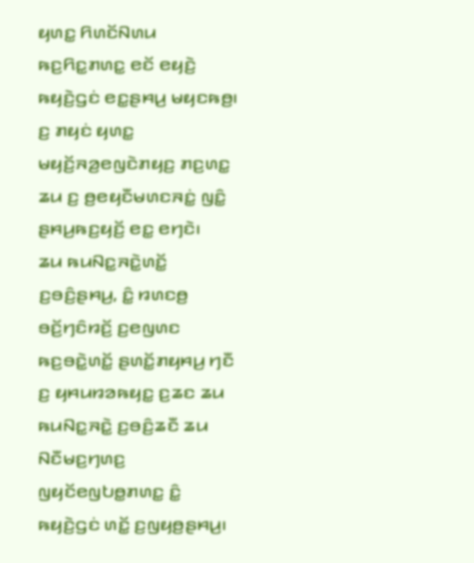ꤟꤛꤢ꤭ ꤖꤛꤢꤩꤡꤛꤣ ꤒꤢ꤬ꤖꤢ꤭ꤊꤛꤢ꤭ ꤕꤢꤩ ꤕꤟꤢꤧ꤬ ꤒꤟꤢꤧ꤬ꤞꤢꤦ ꤕꤢ꤭ꤔꤌꤣ꤬ ꤗꤟꤢꤒꤥ꤬꤯ ꤢ꤬ ꤊꤟꤢꤦ ꤟꤛꤢ꤭ ꤗꤟꤢꤩ꤬ꤏꤤ꤬ꤕꤜꤢꤧꤊꤟꤢ꤬ ꤊꤢ꤬ꤛꤢ꤭ ꤘꤣ ꤢ꤬ ꤥ꤬ꤕꤟꤢꤪꤗꤛꤢꤏꤢꤦ꤭ ꤜꤢꤨ꤭ ꤔꤌꤣ꤬ꤒꤢ꤬ꤟꤢꤩ꤬ ꤕꤢ꤭ ꤕꤚꤢꤧ꤯
ꤘꤣ ꤒꤣꤡꤢ꤭ꤏꤢꤧ꤭ꤛꤢꤩ꤭ ꤢ꤬ꤋꤢꤨ꤬ꤔꤌꤣ꤬, ꤢꤨ꤭ ꤙꤛꤢꤥ꤬ ꤋꤢꤩ꤬ꤚꤢꤨꤙꤢꤩ꤬ ꤢ꤬ꤕꤜꤛꤢ ꤒꤢ꤬ꤋꤢꤧ꤭ꤛꤢꤩ꤭ ꤔꤛꤢꤩ꤭ꤊꤟꤌꤣ꤬ ꤚꤢꤪ ꤢ꤬ ꤟꤌꤣꤙꤤꤒꤟꤢ꤭ ꤢ꤬ꤘꤢ ꤘꤣ ꤒꤣꤡꤢ꤭ꤏꤢꤧ꤭ ꤢ꤬ꤋꤢꤨ꤬ꤘꤢꤪ ꤘꤣ ꤡꤢꤪꤗꤢ꤬ꤚꤛꤢ꤬ ꤜꤟꤢꤩꤕꤜꤝꤥ꤭ꤊꤛꤢ꤭ ꤢꤨ꤭ ꤒꤟꤢꤧ꤬ꤞꤢꤦ ꤛꤢꤩ꤭ ꤢ꤬ꤜꤟꤥ꤬ꤔꤌꤣ꤬꤯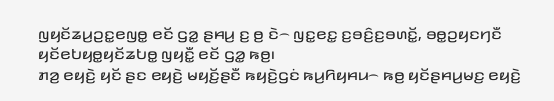ꤜꤟꤢꤩꤘꤣ꤬ꤑꤢ꤭ꤕꤜꤥ꤭ ꤕꤢꤩ ꤞꤤ꤭ ꤔꤌꤣ꤬ ꤢ꤬ ꤥ꤬ ꤢꤧ꤮ ꤜꤢ꤭ꤕꤢ꤭ ꤢ꤬ꤋꤢꤨ꤬ꤢ꤬ꤋꤛꤢꤩ꤭, ꤋꤥ꤭ꤑꤟꤢꤚꤢꤪ ꤟꤢꤩꤕꤝꤟꤥ꤭ꤟꤢꤩꤘꤝꤥ꤭ ꤜꤟꤢꤪ꤭ ꤕꤢꤩ ꤞꤤ꤭ ꤒꤥ꤬꤯
ꤊꤤ꤬ ꤕꤟꤢꤧ꤬ ꤟꤢꤩ ꤔꤢ ꤕꤟꤢꤧ꤬ ꤗꤟꤢꤩ꤬ꤔꤢꤪ ꤒꤟꤢꤧ꤬ꤞꤢꤦ ꤒꤣ꤬ꤖꤟꤌꤣ꤮ ꤒꤥ꤬ ꤟꤢꤩꤔꤌꤣ꤬ꤗꤢ꤬ ꤕꤟꤢꤧ꤬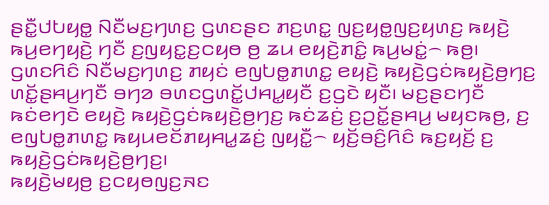ꤔꤢꤪ꤭ꤓꤝꤟꤥ꤭ ꤡꤢꤪꤗꤢ꤬ꤚꤛꤢ꤬ ꤞꤛꤢꤔꤢ ꤊꤢ꤬ꤛꤢ꤭ ꤜꤢ꤬ꤟꤥ꤭ꤜꤢ꤬ꤟꤛꤢ꤬ ꤒꤟꤢꤧ꤬ ꤒꤣ꤬ꤕꤚꤟꤢꤧ꤬ ꤚꤢꤪ ꤢ꤬ꤜꤟꤢ꤭ꤢ꤬ꤍꤟꤥ ꤥ꤬ ꤘꤣ ꤕꤟꤢꤧ꤬ꤊꤢꤨ꤭ ꤒꤣ꤬ꤗꤢꤦ꤭꤮ ꤒꤥ꤬꤯
ꤞꤛꤢꤖꤢꤨ ꤡꤢꤪꤗꤢ꤬ꤚꤛꤢ꤬ ꤊꤟꤢꤦ ꤕꤜꤝꤥ꤭ꤊꤛꤢ꤭ ꤕꤟꤢꤧ꤬ ꤒꤟꤢꤧ꤬ꤞꤢꤦꤒꤟꤢꤧ꤬ꤥ꤬ꤚꤢ꤬ ꤛꤢꤩ꤭ꤔꤌꤣ꤬ꤚꤢꤪ ꤋꤚꤤ ꤋꤛꤢꤞꤛꤢꤩ꤭ꤓꤌꤣ꤭ꤟꤢꤪ ꤢ꤬ꤞꤢꤧ ꤟꤢꤪ꤯ ꤗꤢ꤬ꤔꤢꤚꤢꤪ ꤒꤢꤦꤕꤚꤢꤧ ꤕꤟꤢꤧ꤬ ꤒꤟꤢꤧ꤬ꤞꤢꤦꤒꤟꤢꤧ꤬ꤥ꤬ꤚꤢ꤬ ꤒꤢꤦꤘꤢꤦ꤬ ꤢ꤬ꤑꤢꤩ꤭ꤔꤌꤣ꤬ ꤗꤟꤢꤒꤥ꤬, ꤢ꤬ ꤕꤜꤝꤥ꤭ꤊꤛꤢ꤭ ꤒꤟꤣꤕꤢꤩꤊꤟꤌꤣ꤭ꤘꤢꤦ꤬ ꤜꤟꤢꤪ꤭꤮ ꤟꤢꤩ꤬ꤋꤢꤨ꤬ꤖꤢꤨ ꤒꤢ꤬ꤟꤢꤩ꤬ ꤢ꤬ ꤒꤟꤢꤧ꤬ꤞꤢꤦꤒꤟꤢꤧ꤬ꤥ꤬ꤚꤢ꤬꤯
ꤒꤟꤢꤧ꤬ꤗꤟꤥ꤬ ꤢ꤬ꤍꤟꤥꤜꤢ꤬ꤏꤢ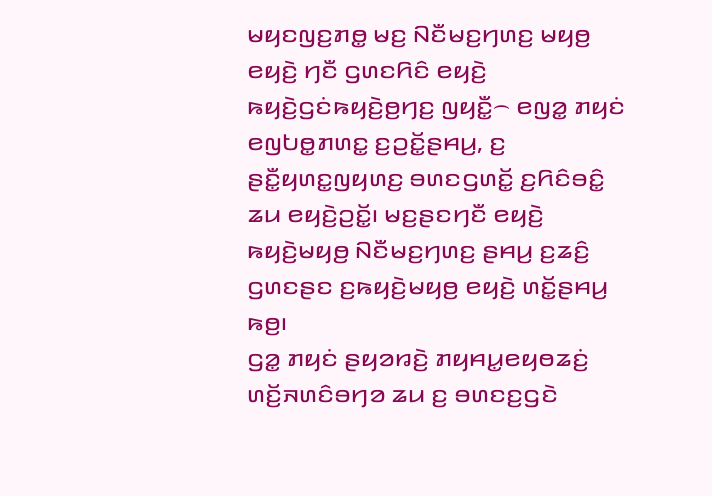ꤗꤟꤢꤜꤢ꤬ꤊꤥ꤭ ꤗꤢ꤬ ꤡꤢꤪꤗꤢ꤬ꤚꤛꤢ꤬ ꤗꤟꤥ꤬ ꤕꤟꤢꤧ꤬ ꤚꤢꤪ ꤞꤛꤢꤖꤢꤨ ꤕꤟꤢꤧ꤬ ꤒꤟꤢꤧ꤬ꤞꤢꤦꤒꤟꤢꤧ꤬ꤥ꤬ꤚꤢ꤬ ꤜꤟꤢꤪ꤭꤮ ꤕꤜꤤ꤭ ꤊꤟꤢꤦ ꤕꤜꤝꤥ꤭ꤊꤛꤢ꤭ ꤢ꤬ꤑꤢꤩ꤭ꤔꤌꤣ꤬, ꤢ꤬ ꤔꤢꤪ꤭ꤟꤛꤢ꤭ꤜꤟꤛꤢ꤬ ꤋꤛꤢꤞꤛꤢꤩ꤭ ꤢ꤬ꤖꤢꤨꤋꤢꤨ꤭ ꤘꤣ ꤕꤟꤢꤧ꤬ꤑꤢꤩ꤭꤯ ꤗꤢ꤬ꤔꤢꤚꤢꤪ ꤕꤟꤢꤧ꤬ ꤒꤟꤢꤧ꤬ꤗꤟꤥ꤬ ꤡꤢꤪꤗꤢ꤬ꤚꤛꤢ꤬ ꤔꤌꤣ꤬ ꤢ꤬ꤘꤢꤨ꤬ ꤞꤛꤢꤔꤢ ꤢ꤬ꤒꤟꤢꤧ꤬ꤗꤟꤥ꤬ ꤕꤟꤢꤧ꤬ ꤛꤢꤩ꤭ꤔꤌꤣ꤬ ꤒꤥ꤬꤯
ꤞꤤ꤭ ꤊꤟꤢꤦ ꤔꤟꤤꤙꤢꤧ꤬ ꤊꤟꤌꤣ꤭ꤕꤟꤥꤘꤢꤦ꤬ ꤛꤢꤩ꤬ꤏꤛꤢꤨꤋꤚꤤ ꤘꤣ ꤢ꤬ ꤋꤛꤢꤢ꤬ꤞꤢꤧ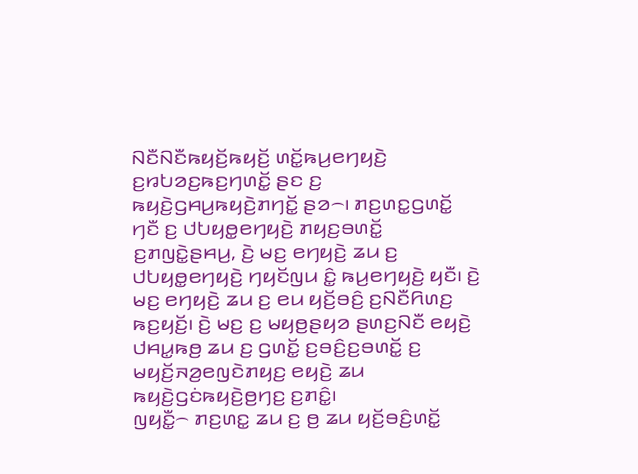ꤡꤢꤪꤡꤢꤪꤒꤟꤢꤩ꤬ꤒꤟꤢꤩ꤬ ꤛꤢꤩ꤭ꤒꤣ꤬ꤕꤚꤟꤢꤧ꤬ ꤢ꤬ꤙꤝꤤꤢ꤬ꤒꤢ꤬ꤚꤛꤢꤩ꤭ ꤔꤢ ꤢ꤬ ꤒꤟꤢꤧ꤬ꤞꤌꤣ꤬ꤒꤟꤢꤧ꤬ꤊꤚꤢꤩ꤭ ꤔꤤ꤮꤯ ꤊꤢ꤬ꤛꤢ꤭ꤞꤛꤢꤩ꤭ ꤚꤢꤪ ꤢ꤬ ꤓꤝꤟꤥ꤭ꤕꤚꤟꤢꤧ꤬ ꤊꤟꤢ꤬ꤋꤛꤢꤩ꤭ ꤢ꤬ꤊꤜꤢꤧ꤭ꤔꤌꤣ꤬, ꤢꤧ꤬ ꤗꤢ꤬ ꤕꤚꤟꤢꤧ꤬ ꤘꤣ ꤢ꤬ ꤓꤝꤟꤥ꤭ꤕꤚꤟꤢꤧ꤬ ꤚꤟꤢꤩꤜꤣ ꤢꤨ꤭ ꤒꤣ꤬ꤕꤚꤟꤢꤧ꤬ ꤟꤢꤪ꤯ ꤢꤧ꤬ ꤗꤢ꤬ ꤕꤚꤟꤢꤧ꤬ ꤘꤣ ꤢ꤬ ꤕꤣ ꤟꤢꤩ꤬ꤋꤢꤨ꤬ ꤢ꤬ꤡꤢꤪꤖꤛꤢ꤬ ꤒꤢ꤬ꤟꤢꤩ꤬꤯ ꤢꤧ꤬ ꤗꤢ꤬ ꤢ꤬ ꤗꤟꤥ꤬ꤔꤟꤤ ꤔꤛꤢ꤬ꤡꤢꤪ ꤕꤟꤢꤧ꤬ ꤓꤌꤣ꤭ꤒꤥ꤬ ꤘꤣ ꤢ꤬ ꤞꤛꤢꤩ꤭ ꤢ꤬ꤋꤢꤨ꤬ꤢ꤬ꤋꤛꤢꤩ꤭ ꤢ꤬ ꤗꤟꤢꤩ꤬ꤏꤤ꤬ꤕꤜꤢꤧꤊꤟꤢ꤬ ꤕꤟꤢꤧ꤬ ꤘꤣ ꤒꤟꤢꤧ꤬ꤞꤢꤦꤒꤟꤢꤧ꤬ꤥ꤬ꤚꤢ꤬ ꤢ꤬ꤊꤢꤨ꤭꤯
ꤜꤟꤢꤪ꤭꤮ ꤊꤢ꤬ꤛꤢ꤭ ꤘꤣ ꤢ꤬ ꤥ꤬ ꤘꤣ ꤟꤢꤩ꤬ꤋꤢꤨ꤬ꤛꤢꤩ꤭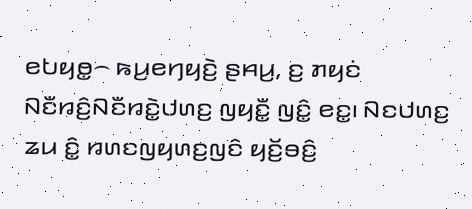ꤕꤝꤟꤥ꤭꤮ ꤒꤣ꤬ꤕꤚꤟꤢꤧ꤬ ꤔꤌꤣ꤬, ꤢ꤬ ꤊꤟꤢꤦ ꤡꤢꤪꤙꤢꤨ꤬ꤡꤢꤪꤙꤢꤧ꤭ꤓꤛꤢ꤬ ꤜꤟꤢꤪ꤭ ꤜꤢꤨ꤭ ꤕꤢ꤭꤯ ꤡꤢꤓꤛꤢ꤬ ꤘꤣ ꤢꤨ꤭ ꤙꤛꤢꤜꤟꤛꤢ꤬ꤜꤢꤨ ꤟꤢꤩ꤬ꤋꤢꤨ꤬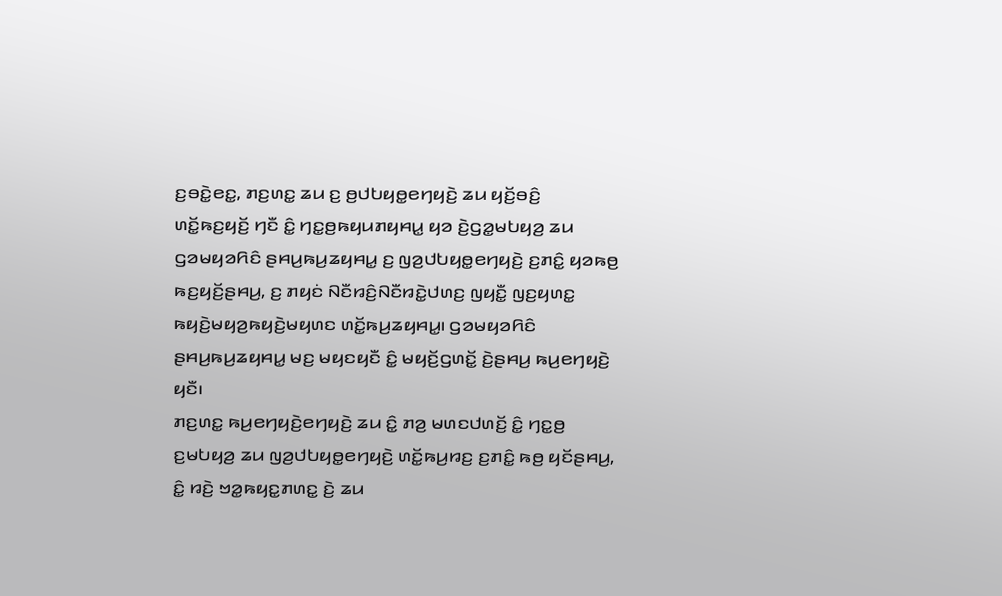ꤢ꤬ꤋꤢꤧ꤭ꤕꤢ꤭, ꤊꤢ꤬ꤛꤢ꤭ ꤘꤣ ꤢ꤬ ꤥ꤬ꤓꤝꤟꤥ꤭ꤕꤚꤟꤢꤧ꤬ ꤘꤣ ꤟꤢꤩ꤬ꤋꤢꤨ꤬ ꤛꤢꤩ꤭ꤒꤢ꤬ꤟꤢꤩ꤬ ꤚꤢꤪ ꤢꤨ꤭ ꤚꤢ꤭ꤥ꤬ꤒꤟꤣꤊꤟꤌꤣ꤭ ꤟꤤ ꤢꤧ꤬ꤞꤤ꤭ꤗꤝꤟꤤ꤬ ꤘꤣ ꤞꤤꤗꤟꤤꤖꤢꤨ ꤔꤌꤣ꤬ꤒꤣ꤬ꤘꤟꤌꤣ꤭ ꤢ꤬ ꤜꤤ꤬ꤓꤝꤟꤥ꤭ꤕꤚꤟꤢꤧ꤬ ꤢ꤬ꤊꤢꤨ꤭ ꤟꤤꤒꤥ꤬ ꤒꤢ꤬ꤟꤢꤩ꤬ꤔꤌꤣ꤬, ꤢ꤬ ꤊꤟꤢꤦ ꤡꤢꤪꤙꤢꤨ꤬ꤡꤢꤪꤙꤢꤧ꤭ꤓꤛꤢ꤬ ꤜꤟꤢꤪ꤭ ꤜꤢ꤬ꤟꤛꤢ꤭ ꤒꤟꤢꤧ꤬ꤗꤟꤤ꤬ꤒꤟꤢꤧ꤬ꤗꤟꤛꤢ ꤛꤢꤩ꤭ꤒꤣ꤬ꤘꤟꤌꤣ꤭꤯ ꤞꤤꤗꤟꤤꤖꤢꤨ ꤔꤌꤣ꤬ꤒꤣ꤬ꤘꤟꤌꤣ꤭ ꤗꤢ꤬ ꤗꤟꤢꤟꤢꤪ ꤢꤨ꤭ ꤗꤟꤢꤩ꤬ꤞꤛꤢꤩ꤭ ꤢꤧ꤬ꤔꤌꤣ꤬ ꤒꤣ꤬ꤕꤚꤟꤢꤧ꤬ ꤟꤢꤪ꤯
ꤊꤢ꤬ꤛꤢ꤭ ꤒꤣ꤬ꤕꤚꤟꤢꤧ꤬ꤕꤚꤟꤢꤧ꤬ ꤘꤣ ꤢꤨ꤭ ꤊꤤ꤬ ꤗꤛꤢꤓꤛꤢꤩ꤬ ꤢꤨ꤭ ꤚꤢ꤭ꤥ꤬ ꤢ꤬ꤗꤝꤟꤤ꤬ ꤘꤣ ꤜꤤ꤬ꤓꤝꤟꤥ꤭ꤕꤚꤟꤢꤧ꤬ ꤛꤢꤩ꤭ꤒꤣ꤬ꤙꤢ꤬ ꤢ꤬ꤊꤢꤨ꤭ ꤒꤥ꤬ ꤟꤢꤩꤔꤌꤣ꤬, ꤢꤨ꤭ ꤙꤢꤧ꤬ ꤠꤤ꤭ꤒꤟꤢ꤭ꤊꤛꤢ꤭ ꤢꤧ꤬ ꤘꤣ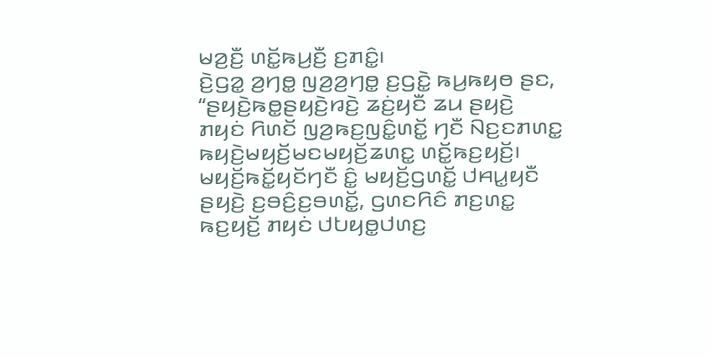ꤗꤤ꤬ꤢꤪ꤬ ꤛꤢꤩ꤭ꤒꤣ꤬ꤢꤪ꤬ ꤢ꤬ꤊꤢꤨ꤭꤯
ꤢꤧ꤬ꤞꤤ꤭ ꤤ꤬ꤚꤥ꤭ ꤜꤤ꤬ꤤ꤬ꤚꤥ꤭ ꤢ꤬ꤞꤢꤧ꤭ ꤒꤣ꤬ꤒꤟꤥ ꤔꤢ, “ꤔꤟꤢꤧ꤬ꤒꤥ꤭ꤔꤟꤢꤧ꤬ꤙꤢꤧ꤬ ꤘꤢꤦ꤬ꤟꤢꤪ ꤘꤣ ꤔꤟꤢꤧ꤬ ꤊꤟꤢꤦ ꤖꤛꤢꤩ ꤜꤤ꤬ꤒꤢ꤬ꤜꤢꤨ꤭ꤛꤢꤩ꤭ ꤚꤢꤪ ꤡꤢ꤬ꤢꤊꤛꤢ꤭ ꤒꤟꤢꤧ꤬ꤗꤟꤢꤩ꤬ꤗꤢꤗꤟꤢꤩ꤬ꤘꤛꤢ꤭ ꤛꤢꤩ꤭ꤒꤢ꤬ꤟꤢꤩ꤬꤯ ꤗꤟꤢꤩ꤬ꤒꤢꤩ꤭ꤟꤢꤩꤚꤢꤪ ꤢꤨ꤭ ꤗꤟꤢꤩ꤬ꤞꤛꤢꤩ꤭ ꤓꤌꤣ꤭ꤟꤢꤪ ꤔꤟꤢꤧ꤬ ꤢ꤬ꤋꤢꤨ꤬ꤢ꤬ꤋꤛꤢꤩ꤭, ꤞꤛꤢꤖꤢꤨ ꤊꤢ꤬ꤛꤢ꤭ ꤒꤢ꤬ꤟꤢꤩ꤬ ꤊꤟꤢꤦ ꤓꤝꤟꤥ꤭ꤓꤛꤢ꤬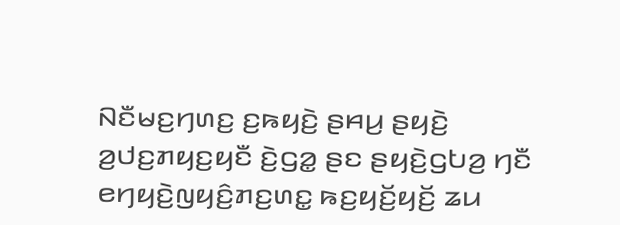ꤡꤢꤪꤗꤢ꤬ꤚꤛꤢ꤬ ꤢ꤬ꤒꤟꤢꤧ꤬ ꤔꤌꤣ꤬ ꤔꤟꤢꤧ꤬ ꤤ꤬ꤓꤢ꤬ꤊꤟꤢ꤬ꤟꤢꤪ ꤢꤧ꤬ꤞꤤ꤭ ꤔꤢ ꤔꤟꤢꤧ꤬ꤞꤝꤤ꤬ ꤚꤢꤪ ꤕꤚꤟꤢꤧ꤬ꤜꤟꤢꤨ꤬ꤊꤢ꤬ꤛꤢ꤭ ꤒꤢ꤬ꤟꤢꤩ꤬ꤟꤢꤩ꤬ ꤘꤣ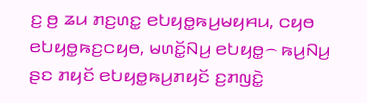ꤢ꤬ ꤥ꤬ ꤘꤣ ꤊꤢ꤬ꤛꤢ꤭ ꤕꤝꤟꤥ꤭ꤒꤣ꤬ꤗꤟꤌꤣ, ꤍꤟꤥ ꤕꤝꤟꤥ꤭ꤒꤢ꤬ꤍꤟꤥ, ꤗꤛꤢꤩ꤭ꤡꤣ꤬ ꤕꤝꤟꤥ꤭꤮ ꤒꤣ꤬ꤡꤣ꤬ ꤔꤢ ꤊꤟꤢꤩ ꤕꤝꤟꤥ꤭ꤒꤣ꤬ꤊꤟꤢꤩ ꤢ꤬ꤊꤜꤢꤧ꤭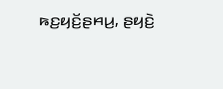ꤒꤢ꤬ꤟꤢꤩ꤬ꤔꤌꤣ꤬, ꤔꤟꤢꤧ꤬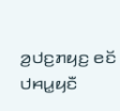ꤤ꤬ꤓꤢ꤬ꤊꤟꤢ꤬ ꤕꤢꤩ ꤓꤌꤣ꤭ꤟꤢꤪ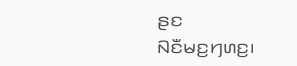ꤔꤢ ꤡꤢꤪꤗꤢ꤬ꤚꤛꤢ꤬꤯